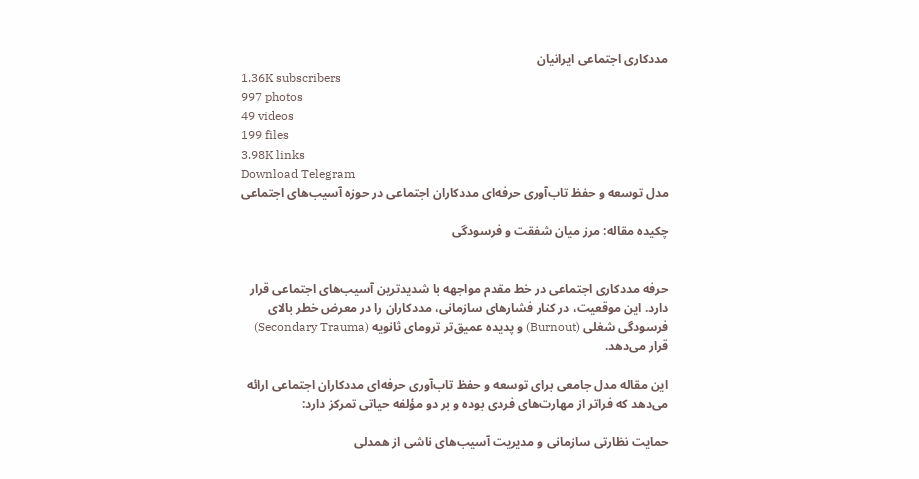مددکاری اجتماعی ایرانیان
1.36K subscribers
997 photos
49 videos
199 files
3.98K links
Download Telegram
مدل توسعه و حفظ تاب‌آوری حرفه‌ای مددکاران اجتماعی در حوزه آسیب‌های اجتماعی

چکیده مقاله: مرز میان شفقت و فرسودگی


حرفه مددکاری اجتماعی در خط مقدم مواجهه با شدیدترین آسیب‌های اجتماعی قرار دارد. این موقعیت، در کنار فشارهای سازمانی، مددکاران را در معرض خطر بالای فرسودگی شغلی (Burnout) و پدیده عمیق‌تر ترومای ثانویه (Secondary Trauma) قرار می‌دهد.

این مقاله مدل جامعی برای توسعه و حفظ تاب‌آوری حرفه‌ای مددکاران اجتماعی ارائه می‌دهد که فراتر از مهارت‌های فردی بوده و بر دو مؤلفه حیاتی تمرکز دارد:

حمایت نظارتی سازمانی و مدیریت آسیب‌های ناشی از همدلی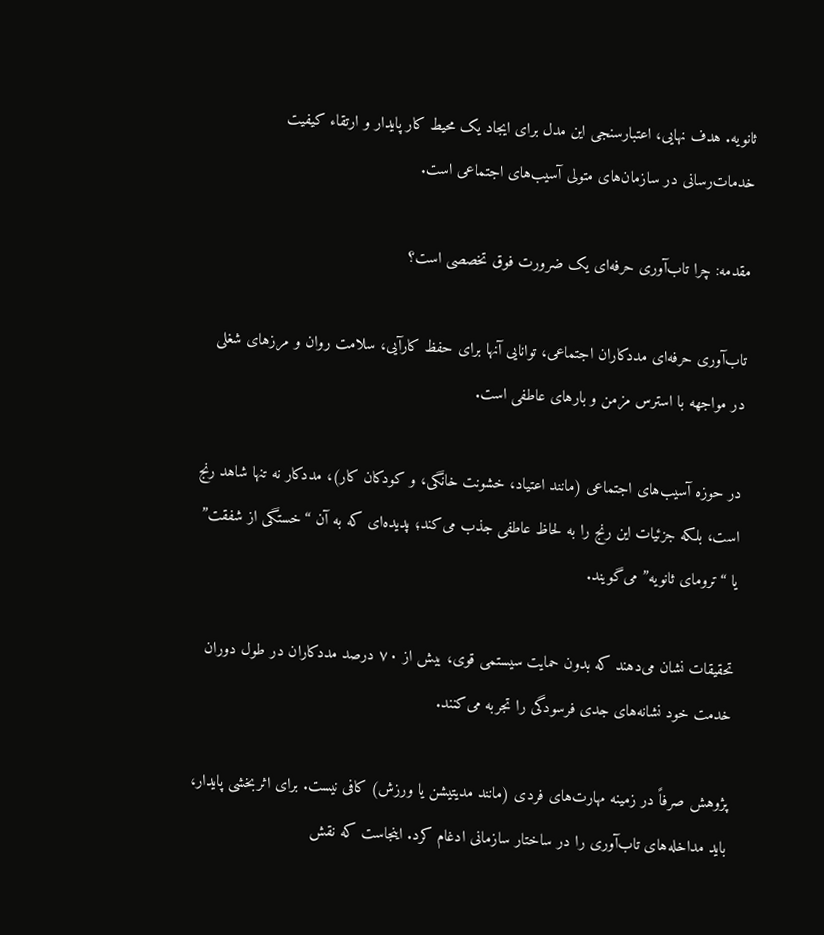ثانویه. هدف نهایی، اعتبارسنجی این مدل برای ایجاد یک محیط کار پایدار و ارتقاء کیفیت خدمات‌رسانی در سازمان‌های متولی آسیب‌های اجتماعی است.

مقدمه: چرا تاب‌آوری حرفه‌ای یک ضرورت فوق تخصصی است؟

تاب‌آوری حرفه‌ای مددکاران اجتماعی، توانایی آنها برای حفظ کارآیی، سلامت روان و مرزهای شغلی در مواجهه با استرس مزمن و بارهای عاطفی است.

در حوزه آسیب‌های اجتماعی (مانند اعتیاد، خشونت خانگی، و کودکان کار)، مددکار نه تنها شاهد رنج است، بلکه جزئیات این رنج را به لحاظ عاطفی جذب می‌کند؛ پدیده‌ای که به آن “خستگی از شفقت” یا “ترومای ثانویه” می‌گویند.

تحقیقات نشان می‌دهند که بدون حمایت سیستمی قوی، بیش از ۷۰ درصد مددکاران در طول دوران خدمت خود نشانه‌های جدی فرسودگی را تجربه می‌کنند.

پژوهش صرفاً در زمینه مهارت‌های فردی (مانند مدیتیشن یا ورزش) کافی نیست. برای اثربخشی پایدار، باید مداخله‌های تاب‌آوری را در ساختار سازمانی ادغام کرد. اینجاست که نقش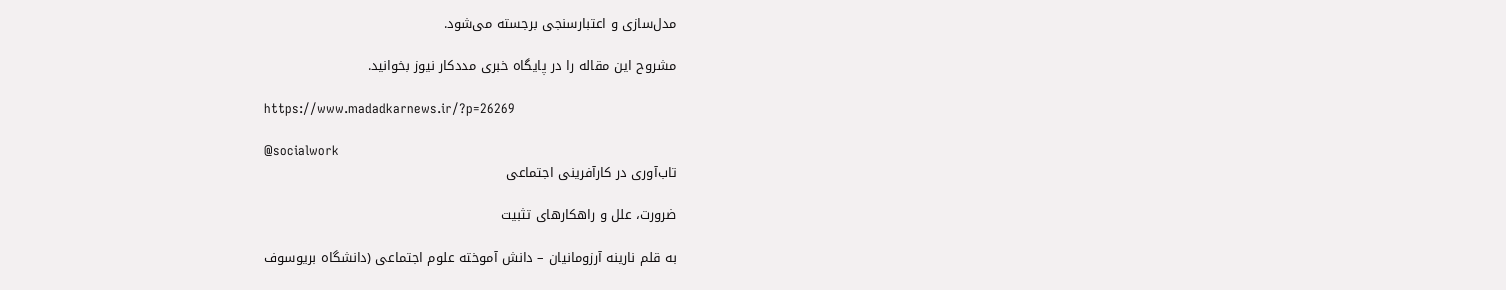مدل‌سازی و اعتبارسنجی برجسته می‌شود.

مشروح این مقاله را در پایگاه خبری مددکار نیوز بخوانید.

https://www.madadkarnews.ir/?p=26269

@socialwork
تاب‌آوری در کارآفرینی اجتماعی

ضرورت، علل و راهکارهای تثبیت

به قلم نارینه آرزومانیان – دانش آموخته علوم اجتماعی (دانشگاه بریوسوف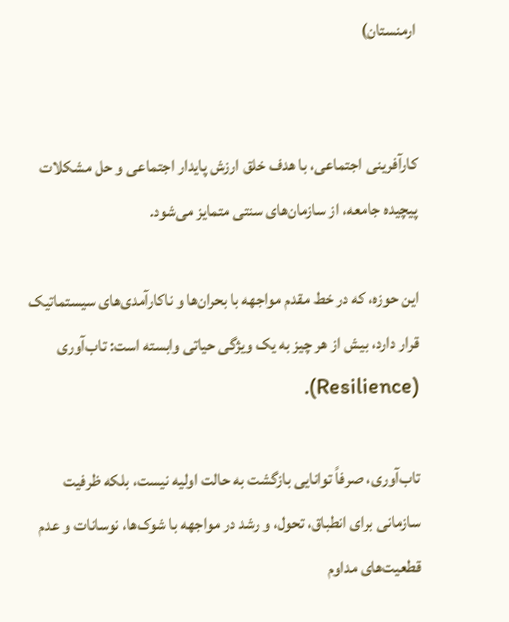ارمنستان)


کارآفرینی اجتماعی، با هدف خلق ارزش پایدار اجتماعی و حل مشکلات پیچیده جامعه، از سازمان‌های سنتی متمایز می‌شود.

این حوزه، که در خط مقدم مواجهه با بحران‌ها و ناکارآمدی‌های سیستماتیک قرار دارد، بیش از هر چیز به یک ویژگی حیاتی وابسته است: تاب‌آوری (Resilience).

تاب‌آوری، صرفاً توانایی بازگشت به حالت اولیه نیست، بلکه ظرفیت سازمانی برای انطباق، تحول، و رشد در مواجهه با شوک‌ها، نوسانات و عدم قطعیت‌های مداوم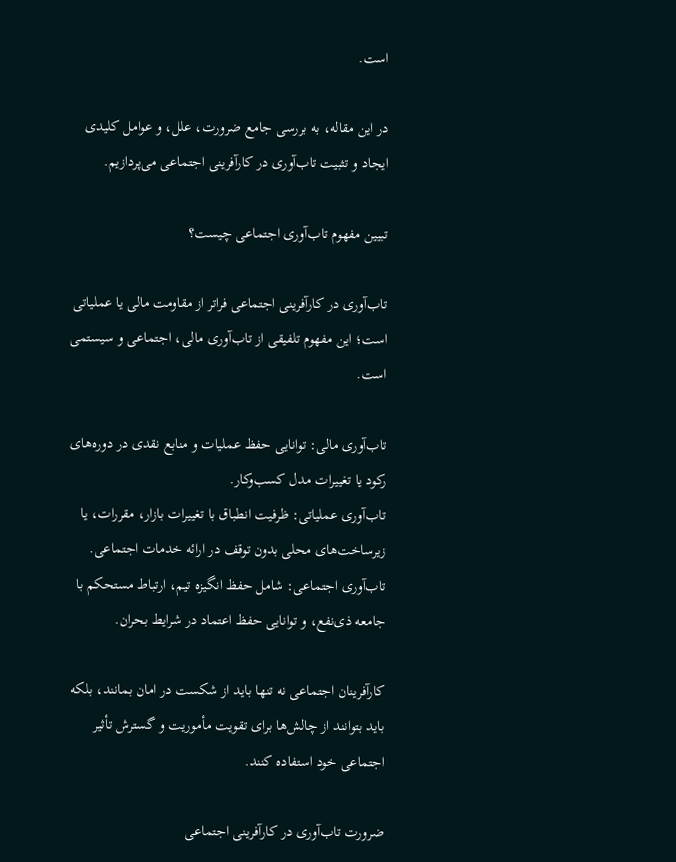است.

در این مقاله، به بررسی جامع ضرورت، علل، و عوامل کلیدی ایجاد و تثبیت تاب‌آوری در کارآفرینی اجتماعی می‌پردازیم.

تبیین مفهوم تاب‌آوری اجتماعی چیست؟

تاب‌آوری در کارآفرینی اجتماعی فراتر از مقاومت مالی یا عملیاتی است؛ این مفهوم تلفیقی از تاب‌آوری مالی، اجتماعی و سیستمی است.

تاب‌آوری مالی: توانایی حفظ عملیات و منابع نقدی در دوره‌های رکود یا تغییرات مدل کسب‌وکار.
تاب‌آوری عملیاتی: ظرفیت انطباق با تغییرات بازار، مقررات، یا زیرساخت‌های محلی بدون توقف در ارائه خدمات اجتماعی.
تاب‌آوری اجتماعی: شامل حفظ انگیزه تیم، ارتباط مستحکم با جامعه ذی‌نفع، و توانایی حفظ اعتماد در شرایط بحران.

کارآفرینان اجتماعی نه تنها باید از شکست در امان بمانند، بلکه باید بتوانند از چالش‌ها برای تقویت مأموریت و گسترش تأثیر اجتماعی خود استفاده کنند.

ضرورت تاب‌آوری در کارآفرینی اجتماعی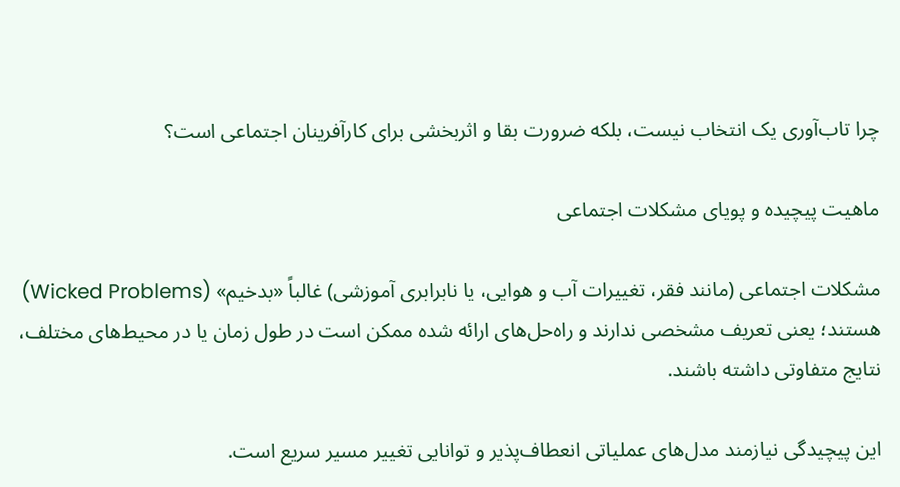چرا تاب‌آوری یک انتخاب نیست، بلکه ضرورت بقا و اثربخشی برای کارآفرینان اجتماعی است؟

ماهیت پیچیده و پویای مشکلات اجتماعی

مشکلات اجتماعی (مانند فقر، تغییرات آب و هوایی، یا نابرابری آموزشی) غالباً «بدخیم» (Wicked Problems) هستند؛ یعنی تعریف مشخصی ندارند و راه‌حل‌های ارائه شده ممکن است در طول زمان یا در محیط‌های مختلف، نتایج متفاوتی داشته باشند.

این پیچیدگی نیازمند مدل‌های عملیاتی انعطاف‌پذیر و توانایی تغییر مسیر سریع است.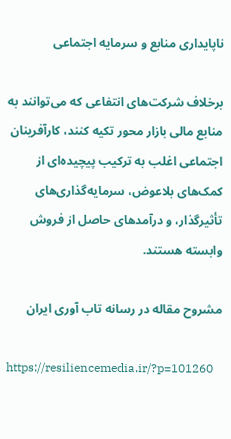ناپایداری منابع و سرمایه اجتماعی

برخلاف شرکت‌های انتفاعی که می‌توانند به منابع مالی بازار محور تکیه کنند، کارآفرینان اجتماعی اغلب به ترکیب پیچیده‌ای از کمک‌های بلاعوض، سرمایه‌گذاری‌های تأثیرگذار، و درآمدهای حاصل از فروش وابسته هستند.

مشروح مقاله در رسانه تاب آوری ایران

https://resiliencemedia.ir/?p=101260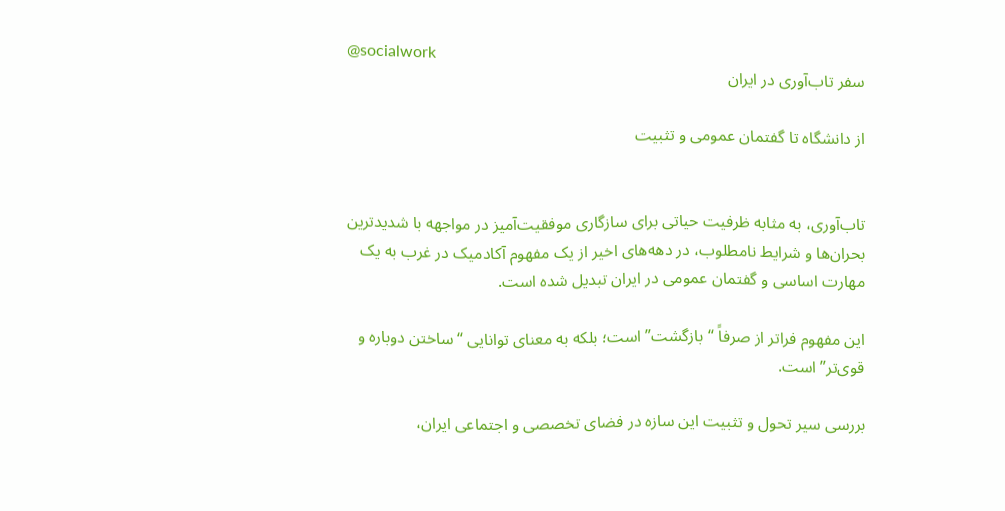@socialwork
سفر تاب‌آوری در ایران

از دانشگاه تا گفتمان عمومی و تثبیت


تاب‌آوری، به مثابه ظرفیت حیاتی برای سازگاری موفقیت‌آمیز در مواجهه با شدیدترین بحران‌ها و شرایط نامطلوب، در دهه‌های اخیر از یک مفهوم آکادمیک در غرب به یک مهارت اساسی و گفتمان عمومی در ایران تبدیل شده است.

این مفهوم فراتر از صرفاً “بازگشت” است؛ بلکه به معنای توانایی “ساختن دوباره و قوی‌تر” است.

بررسی سیر تحول و تثبیت این سازه در فضای تخصصی و اجتماعی ایران،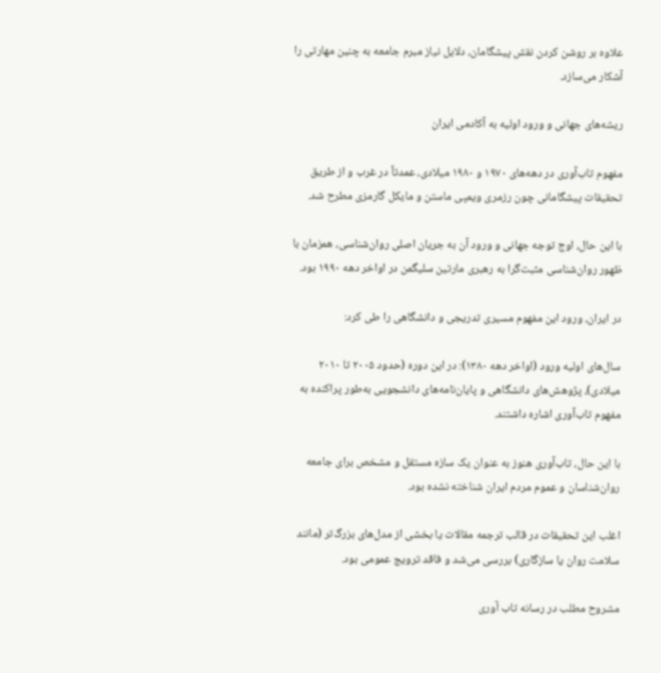علاوه بر روشن کردن نقش پیشگامان، دلایل نیاز مبرم جامعه به چنین مهارتی را آشکار می‌سازد.

ریشه‌های جهانی و ورود اولیه به آکادمی ایران

مفهوم تاب‌آوری در دهه‌های ۱۹۷۰ و ۱۹۸۰ میلادی، عمدتاً در غرب و از طریق تحقیقات پیشگامانی چون رزمری ویمپی ماستن و مایکل گارمزی مطرح شد.

با این حال، اوج توجه جهانی و ورود آن به جریان اصلی روان‌شناسی، همزمان با ظهور روان‌شناسی مثبت‌گرا به رهبری مارتین سلیگمن در اواخر دهه ۱۹۹۰ بود.

در ایران، ورود این مفهوم مسیری تدریجی و دانشگاهی را طی کرد:

سال‌های اولیه ورود (اواخر دهه ۱۳۸۰): در این دوره (حدود ۲۰۰۵ تا ۲۰۱۰ میلادی)، پژوهش‌های دانشگاهی و پایان‌نامه‌های دانشجویی به‌طور پراکنده به مفهوم تاب‌آوری اشاره داشتند.

با این حال، تاب‌آوری هنوز به عنوان یک سازه مستقل و مشخص برای جامعه روان‌شناسان و عموم مردم ایران شناخته نشده بود.

اغلب این تحقیقات در قالب ترجمه مقالات یا بخشی از مدل‌های بزرگ‌تر (مانند سلامت روان یا سازگاری) بررسی می‌شد و فاقد ترویج عمومی بود.

مشروح مطلب در رسانه تاب آوری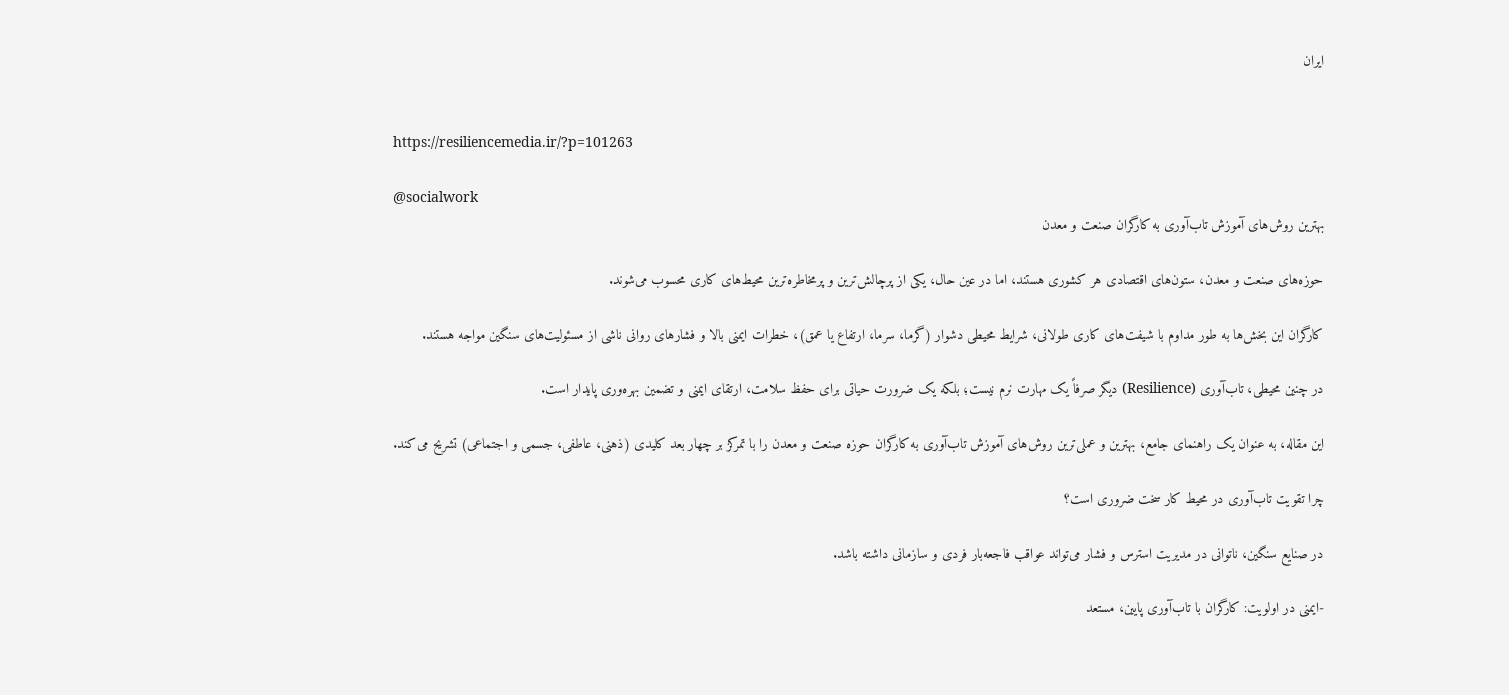ایران


https://resiliencemedia.ir/?p=101263

@socialwork
بهترین روش‌های آموزش تاب‌آوری به کارگران صنعت و معدن

حوزه‌های صنعت و معدن، ستون‌های اقتصادی هر کشوری هستند، اما در عین حال، یکی از پرچالش‌ترین و پرمخاطره‌ترین محیط‌های کاری محسوب می‌شوند.

کارگران این بخش‌ها به طور مداوم با شیفت‌های کاری طولانی، شرایط محیطی دشوار (گرما، سرما، ارتفاع یا عمق)، خطرات ایمنی بالا و فشارهای روانی ناشی از مسئولیت‌های سنگین مواجه هستند.

در چنین محیطی، تاب‌آوری (Resilience) دیگر صرفاً یک مهارت نرم نیست؛ بلکه یک ضرورت حیاتی برای حفظ سلامت، ارتقای ایمنی و تضمین بهره‌وری پایدار است.

این مقاله، به عنوان یک راهنمای جامع، بهترین و عملی‌ترین روش‌های آموزش تاب‌آوری به کارگران حوزه صنعت و معدن را با تمرکز بر چهار بعد کلیدی (ذهنی، عاطفی، جسمی و اجتماعی) تشریح می‌کند.

چرا تقویت تاب‌آوری در محیط کار سخت ضروری است؟

در صنایع سنگین، ناتوانی در مدیریت استرس و فشار می‌تواند عواقب فاجعه‌بار فردی و سازمانی داشته باشد.

-ایمنی در اولویت: کارگران با تاب‌آوری پایین، مستعد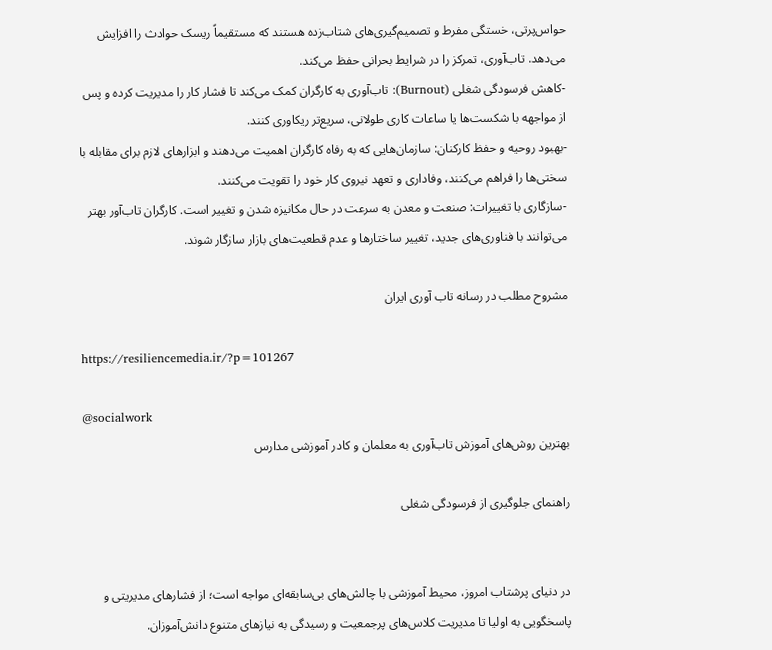حواس‌پرتی، خستگی مفرط و تصمیم‌گیری‌های شتاب‌زده هستند که مستقیماً ریسک حوادث را افزایش می‌دهد. تاب‌آوری، تمرکز را در شرایط بحرانی حفظ می‌کند.
-کاهش فرسودگی شغلی (Burnout): تاب‌آوری به کارگران کمک می‌کند تا فشار کار را مدیریت کرده و پس از مواجهه با شکست‌ها یا ساعات کاری طولانی، سریع‌تر ریکاوری کنند.
-بهبود روحیه و حفظ کارکنان: سازمان‌هایی که به رفاه کارگران اهمیت می‌دهند و ابزارهای لازم برای مقابله با سختی‌ها را فراهم می‌کنند، وفاداری و تعهد نیروی کار خود را تقویت می‌کنند.
-سازگاری با تغییرات: صنعت و معدن به سرعت در حال مکانیزه شدن و تغییر است. کارگران تاب‌آور بهتر می‌توانند با فناوری‌های جدید، تغییر ساختارها و عدم قطعیت‌های بازار سازگار شوند.

مشروح مطلب در رسانه تاب آوری ایران

https://resiliencemedia.ir/?p=101267

@socialwork
بهترین روش‌های آموزش تاب‌آوری به معلمان و کادر آموزشی مدارس

راهنمای جلوگیری از فرسودگی شغلی


در دنیای پرشتاب امروز، محیط آموزشی با چالش‌های بی‌سابقه‌ای مواجه است؛ از فشارهای مدیریتی و پاسخگویی به اولیا تا مدیریت کلاس‌های پرجمعیت و رسیدگی به نیازهای متنوع دانش‌آموزان.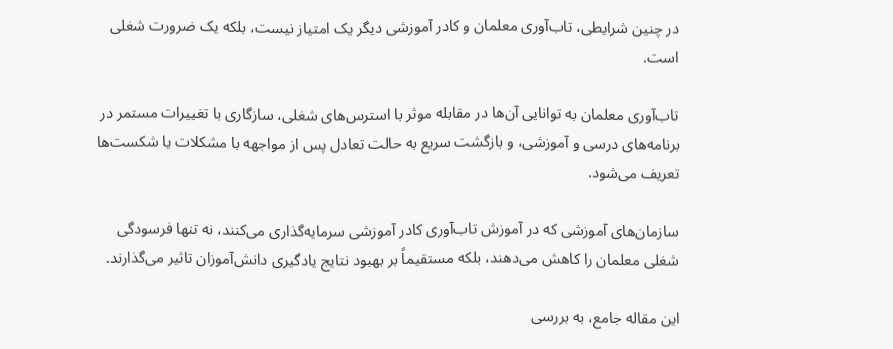در چنین شرایطی، تاب‌آوری معلمان و کادر آموزشی دیگر یک امتیاز نیست، بلکه یک ضرورت شغلی است.

تاب‌آوری معلمان به توانایی آن‌ها در مقابله موثر با استرس‌های شغلی، سازگاری با تغییرات مستمر در برنامه‌های درسی و آموزشی، و بازگشت سریع به حالت تعادل پس از مواجهه با مشکلات یا شکست‌ها تعریف می‌شود.

سازمان‌های آموزشی که در آموزش تاب‌آوری کادر آموزشی سرمایه‌گذاری می‌کنند، نه تنها فرسودگی شغلی معلمان را کاهش می‌دهند، بلکه مستقیماً بر بهبود نتایج یادگیری دانش‌آموزان تاثیر می‌گذارند.

این مقاله جامع، به بررسی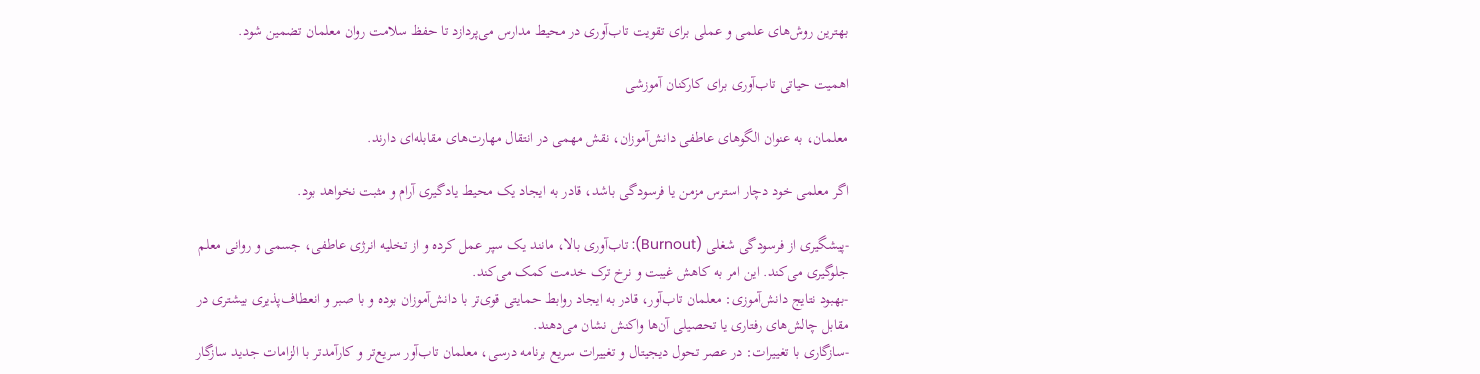بهترین روش‌های علمی و عملی برای تقویت تاب‌آوری در محیط مدارس می‌پردازد تا حفظ سلامت روان معلمان تضمین شود.

اهمیت حیاتی تاب‌آوری برای کارکنان آموزشی

معلمان، به عنوان الگوهای عاطفی دانش‌آموزان، نقش مهمی در انتقال مهارت‌های مقابله‌ای دارند.

اگر معلمی خود دچار استرس مزمن یا فرسودگی باشد، قادر به ایجاد یک محیط یادگیری آرام و مثبت نخواهد بود.

-پیشگیری از فرسودگی شغلی (Burnout): تاب‌آوری بالا، مانند یک سپر عمل کرده و از تخلیه انرژی عاطفی، جسمی و روانی معلم جلوگیری می‌کند. این امر به کاهش غیبت و نرخ ترک خدمت کمک می‌کند.
-بهبود نتایج دانش‌آموزی: معلمان تاب‌آور، قادر به ایجاد روابط حمایتی قوی‌تر با دانش‌آموزان بوده و با صبر و انعطاف‌پذیری بیشتری در مقابل چالش‌های رفتاری یا تحصیلی آن‌ها واکنش نشان می‌دهند.
-سازگاری با تغییرات: در عصر تحول دیجیتال و تغییرات سریع برنامه درسی، معلمان تاب‌آور سریع‌تر و کارآمدتر با الزامات جدید سازگار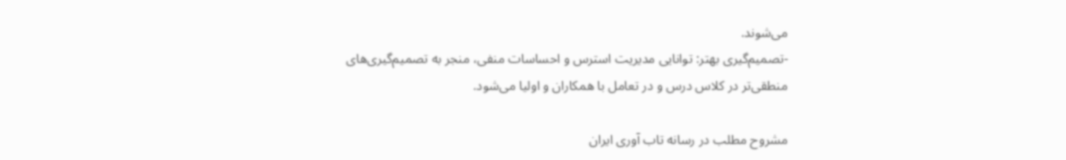می‌شوند.
-تصمیم‌گیری بهتر: توانایی مدیریت استرس و احساسات منفی، منجر به تصمیم‌گیری‌های منطقی‌تر در کلاس درس و در تعامل با همکاران و اولیا می‌شود.

مشروح مطلب در رسانه تاب آوری ایران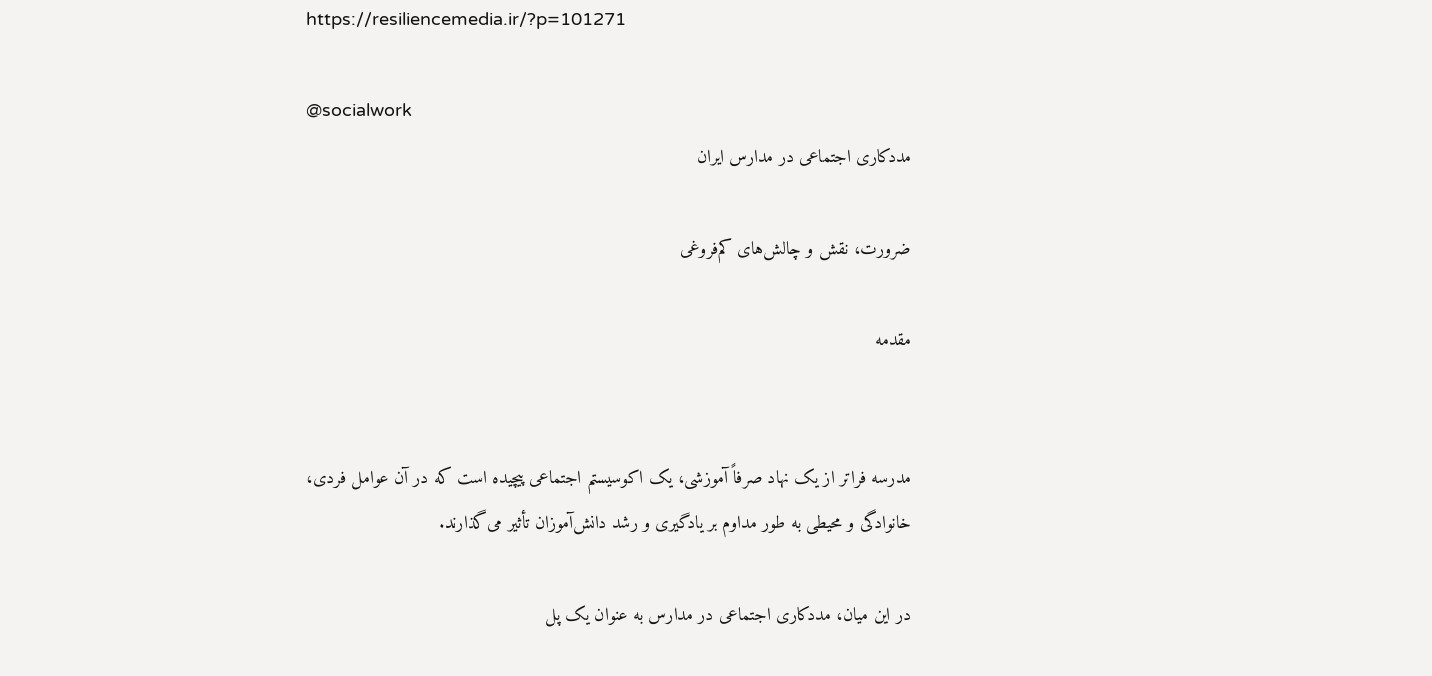https://resiliencemedia.ir/?p=101271

@socialwork
مددکاری اجتماعی در مدارس ایران

ضرورت، نقش و چالش‌های کم‌فروغی

مقدمه


مدرسه فراتر از یک نهاد صرفاً آموزشی، یک اکوسیستم اجتماعی پیچیده است که در آن عوامل فردی، خانوادگی و محیطی به طور مداوم بر یادگیری و رشد دانش‌آموزان تأثیر می‌گذارند.

در این میان، مددکاری اجتماعی در مدارس به عنوان یک پل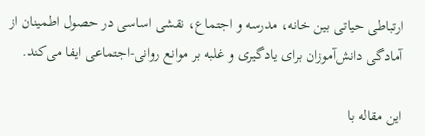ارتباطی حیاتی بین خانه، مدرسه و اجتماع، نقشی اساسی در حصول اطمینان از آمادگی دانش‌آموزان برای یادگیری و غلبه بر موانع روانی-اجتماعی ایفا می‌کند.

این مقاله با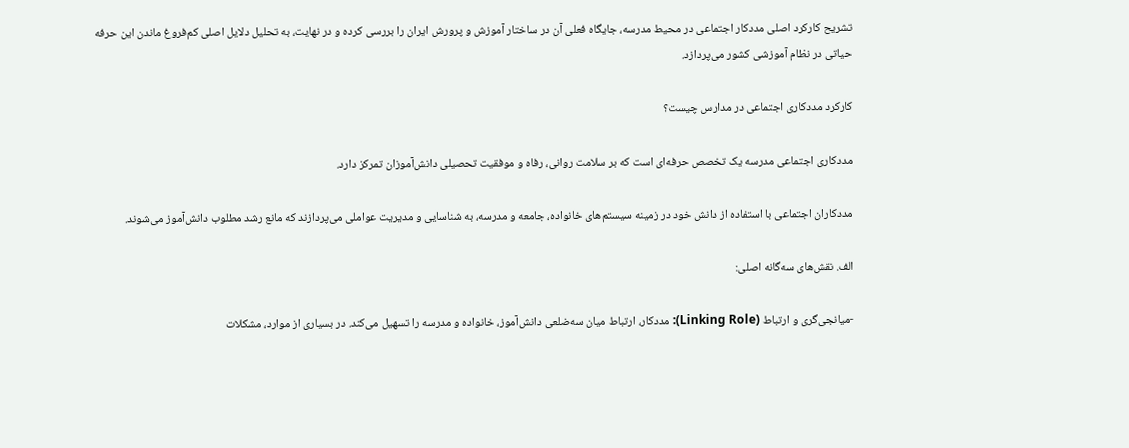تشریح کارکرد اصلی مددکار اجتماعی در محیط مدرسه، جایگاه فعلی آن در ساختار آموزش و پرورش ایران را بررسی کرده و در نهایت، به تحلیل دلایل اصلی کم‌فروغ ماندن این حرفه حیاتی در نظام آموزشی کشور می‌پردازد.

کارکرد مددکاری اجتماعی در مدارس چیست؟

مددکاری اجتماعی مدرسه یک تخصص حرفه‌ای است که بر سلامت روانی، رفاه و موفقیت تحصیلی دانش‌آموزان تمرکز دارد.

مددکاران اجتماعی با استفاده از دانش خود در زمینه سیستم‌های خانواده، جامعه و مدرسه، به شناسایی و مدیریت عواملی می‌پردازند که مانع رشد مطلوب دانش‌آموز می‌شوند.

الف. نقش‌های سه‌گانه اصلی:

-میانجی‌گری و ارتباط (Linking Role): مددکار، ارتباط میان سه‌ضلعی دانش‌آموز، خانواده و مدرسه را تسهیل می‌کند. در بسیاری از موارد، مشکلات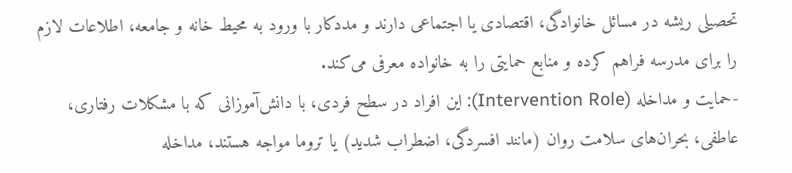تحصیلی ریشه در مسائل خانوادگی، اقتصادی یا اجتماعی دارند و مددکار با ورود به محیط خانه و جامعه، اطلاعات لازم را برای مدرسه فراهم کرده و منابع حمایتی را به خانواده معرفی می‌کند.
-حمایت و مداخله (Intervention Role): این افراد در سطح فردی، با دانش‌آموزانی که با مشکلات رفتاری، عاطفی، بحران‌های سلامت روان (مانند افسردگی، اضطراب شدید) یا تروما مواجه هستند، مداخله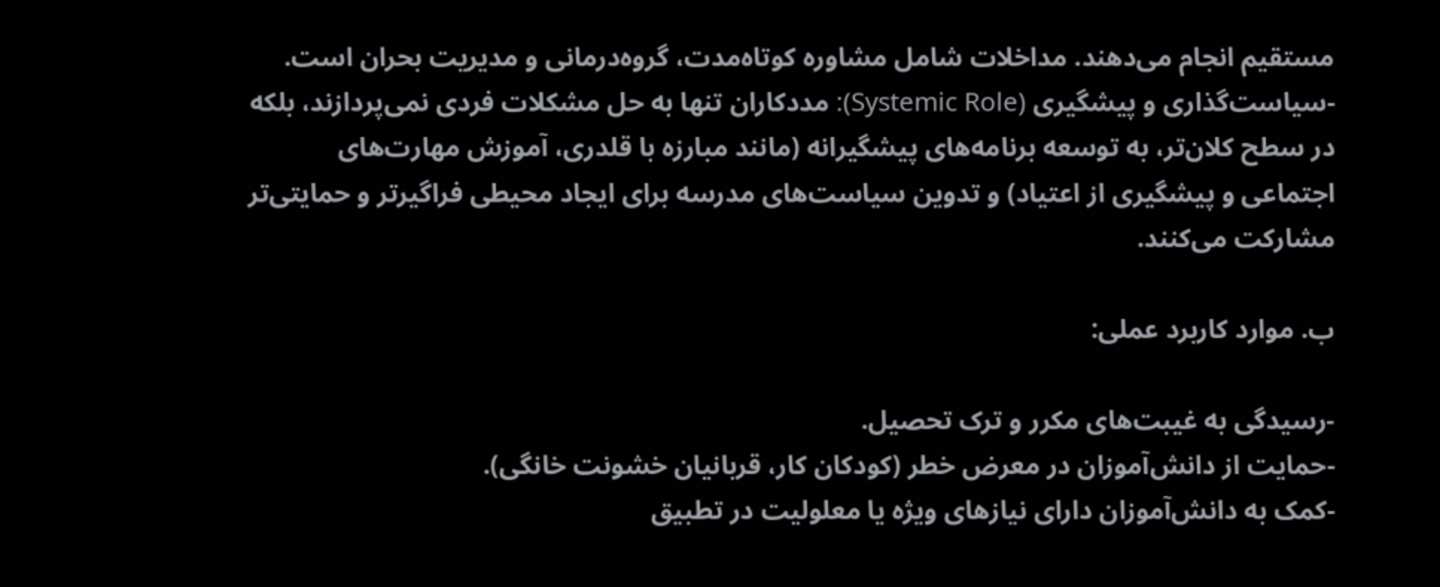مستقیم انجام می‌دهند. مداخلات شامل مشاوره کوتاه‌مدت، گروه‌درمانی و مدیریت بحران است.
-سیاست‌گذاری و پیشگیری (Systemic Role): مددکاران تنها به حل مشکلات فردی نمی‌پردازند، بلکه در سطح کلان‌تر، به توسعه برنامه‌های پیشگیرانه (مانند مبارزه با قلدری، آموزش مهارت‌های اجتماعی و پیشگیری از اعتیاد) و تدوین سیاست‌های مدرسه برای ایجاد محیطی فراگیرتر و حمایتی‌تر مشارکت می‌کنند.

ب. موارد کاربرد عملی:

-رسیدگی به غیبت‌های مکرر و ترک تحصیل.
-حمایت از دانش‌آموزان در معرض خطر (کودکان کار، قربانیان خشونت خانگی).
-کمک به دانش‌آموزان دارای نیازهای ویژه یا معلولیت در تطبیق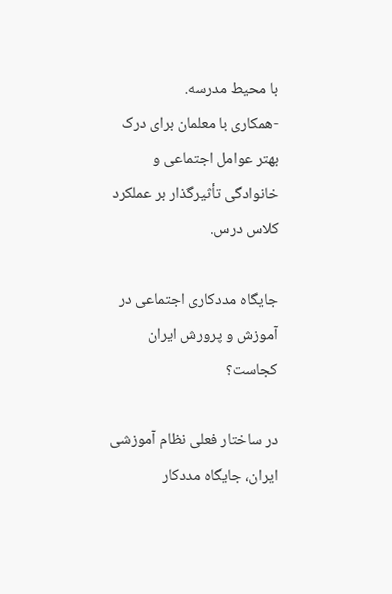با محیط مدرسه.
-همکاری با معلمان برای درک بهتر عوامل اجتماعی و خانوادگی تأثیرگذار بر عملکرد کلاس درس.

جایگاه مددکاری اجتماعی در آموزش و پرورش ایران کجاست؟

در ساختار فعلی نظام آموزشی ایران، جایگاه مددکار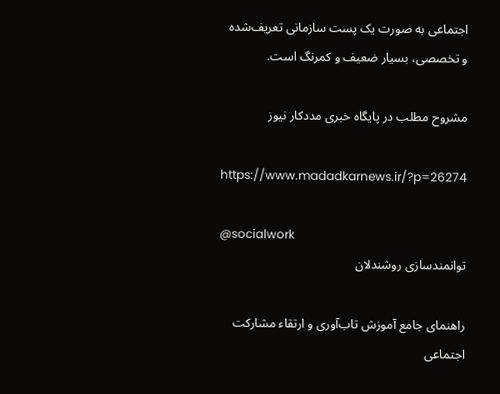اجتماعی به صورت یک پست سازمانی تعریف‌شده و تخصصی، بسیار ضعیف و کمرنگ است.

مشروح مطلب در پایگاه خبری مددکار نیوز

https://www.madadkarnews.ir/?p=26274

@socialwork
توانمندسازی روشندلان

راهنمای جامع آموزش تاب‌آوری و ارتقاء مشارکت اجتماعی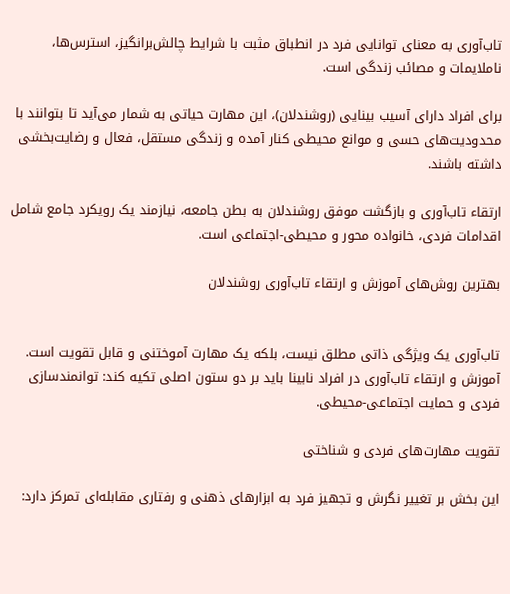تاب‌آوری به معنای توانایی فرد در انطباق مثبت با شرایط چالش‌برانگیز، استرس‌ها، ناملایمات و مصائب زندگی است.

برای افراد دارای آسیب بینایی (روشندلان)، این مهارت حیاتی به شمار می‌آید تا بتوانند با محدودیت‌های حسی و موانع محیطی کنار آمده و زندگی مستقل، فعال و رضایت‌بخشی داشته باشند.

ارتقاء تاب‌آوری و بازگشت موفق روشندلان به بطن جامعه، نیازمند یک رویکرد جامع شامل اقدامات فردی، خانواده محور و محیطی-اجتماعی است.

بهترین روش‌های آموزش و ارتقاء تاب‌آوری روشندلان


تاب‌آوری یک ویژگی ذاتی مطلق نیست، بلکه یک مهارت آموختنی و قابل تقویت است. آموزش و ارتقاء تاب‌آوری در افراد نابینا باید بر دو ستون اصلی تکیه کند: توانمندسازی فردی و حمایت اجتماعی-محیطی.

تقویت مهارت‌های فردی و شناختی

این بخش بر تغییر نگرش و تجهیز فرد به ابزارهای ذهنی و رفتاری مقابله‌ای تمرکز دارد: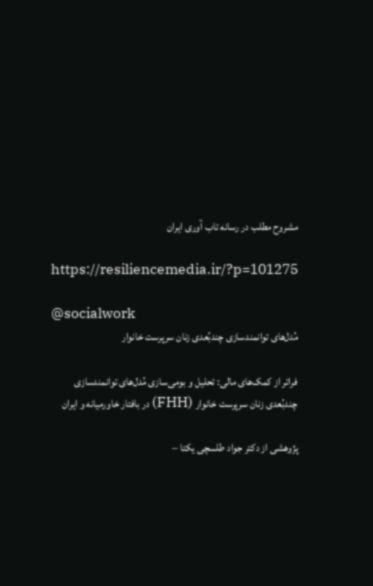مشروح مطلب در رسانه تاب آوری ایران

https://resiliencemedia.ir/?p=101275

@socialwork
مُدل‌های توانمندسازی چندبُعدی زنان سرپرست خانوار

فراتر از کمک‌های مالی: تحلیل و بومی‌سازی مُدل‌های توانمندسازی چندبُعدی زنان سرپرست خانوار (FHH) در بافتار خاورمیانه و ایران

پژوهشی از دکتر جواد طلسچی یکتا –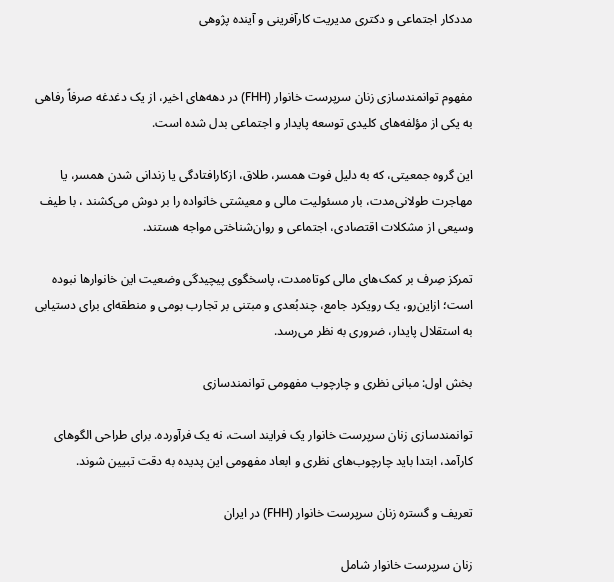مددکار اجتماعی و دکتری مدیریت کارآفرینی و آینده پژوهی


مفهوم توانمندسازی زنان سرپرست خانوار (FHH) در دهه‌های اخیر، از یک دغدغه صرفاً رفاهی به یکی از مؤلفه‌های کلیدی توسعه پایدار و اجتماعی بدل شده است.

این گروه جمعیتی، که به دلیل فوت همسر، طلاق، ازکارافتادگی یا زندانی شدن همسر، یا مهاجرت طولانی‌مدت، بار مسئولیت مالی و معیشتی خانواده را بر دوش می‌کشند ، با طیف وسیعی از مشکلات اقتصادی، اجتماعی و روان‌شناختی مواجه هستند.

تمرکز صِرف بر کمک‌های مالی کوتاه‌مدت، پاسخگوی پیچیدگی وضعیت این خانوارها نبوده است؛ ازاین‌رو، یک رویکرد جامع، چندبُعدی و مبتنی بر تجارب بومی و منطقه‌ای برای دستیابی به استقلال پایدار، ضروری به نظر می‌رسد.

بخش اول: مبانی نظری و چارچوب مفهومی توانمندسازی

توانمندسازی زنان سرپرست خانوار یک فرایند است، نه یک فرآورده. برای طراحی الگوهای کارآمد، ابتدا باید چارچوب‌های نظری و ابعاد مفهومی این پدیده به دقت تبیین شوند.

تعریف و گستره زنان سرپرست خانوار (FHH) در ایران

زنان سرپرست خانوار شامل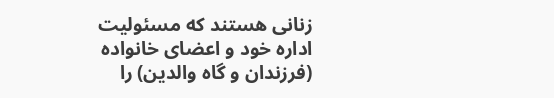زنانی هستند که مسئولیت اداره خود و اعضای خانواده (فرزندان و گاه والدین) را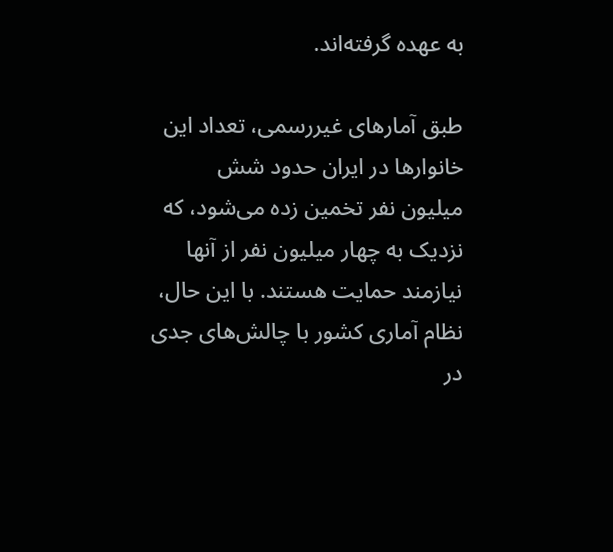به عهده گرفته‌اند.

طبق آمارهای غیررسمی، تعداد این خانوارها در ایران حدود شش میلیون نفر تخمین زده می‌شود، که نزدیک به چهار میلیون نفر از آنها نیازمند حمایت هستند. با این حال، نظام آماری کشور با چالش‌های جدی در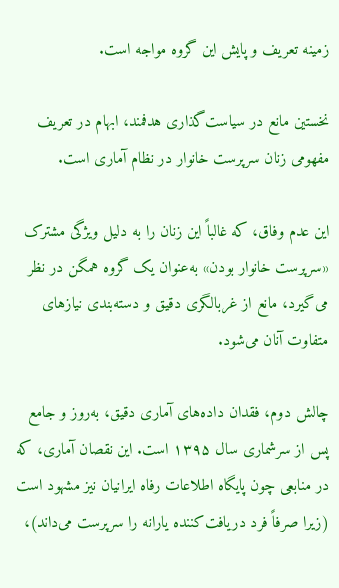زمینه تعریف و پایش این گروه مواجه است.

نخستین مانع در سیاست‌گذاری هدفمند، ابهام در تعریف مفهومی زنان سرپرست خانوار در نظام آماری است.

این عدم وفاق، که غالباً این زنان را به دلیل ویژگی مشترک «سرپرست خانوار بودن» به‌عنوان یک گروه همگن در نظر می‌گیرد، مانع از غربالگری دقیق و دسته‌بندی نیازهای متفاوت آنان می‌شود.

چالش دوم، فقدان داده‌های آماری دقیق، به‌روز و جامع پس از سرشماری سال ۱۳۹۵ است. این نقصان آماری، که در منابعی چون پایگاه اطلاعات رفاه ایرانیان نیز مشهود است (زیرا صرفاً فرد دریافت‌کننده یارانه را سرپرست می‌داند)،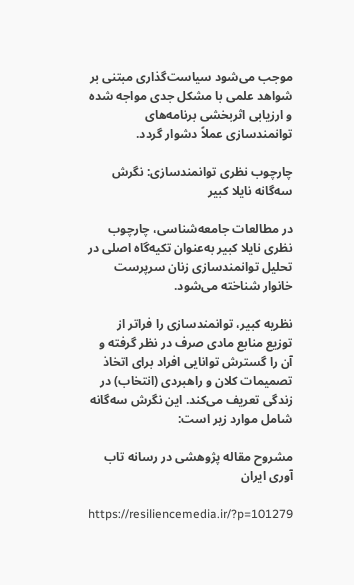موجب می‌شود سیاست‌گذاری مبتنی بر شواهد علمی با مشکل جدی مواجه شده و ارزیابی اثربخشی برنامه‌های توانمندسازی عملاً دشوار گردد.

چارچوب نظری توانمندسازی: نگرش سه‌گانه نایلا کبیر

در مطالعات جامعه‌شناسی، چارچوب نظری نایلا کبیر به‌عنوان تکیه‌گاه اصلی در تحلیل توانمندسازی زنان سرپرست خانوار شناخته می‌شود.

نظریه کبیر، توانمندسازی را فراتر از توزیع منابع مادی صرف در نظر گرفته و آن را گسترش توانایی افراد برای اتخاذ تصمیمات کلان و راهبردی (انتخاب) در زندگی تعریف می‌کند. این نگرش سه‌گانه شامل موارد زیر است:

مشروح مقاله پژوهشی در رسانه تاب آوری ایران

https://resiliencemedia.ir/?p=101279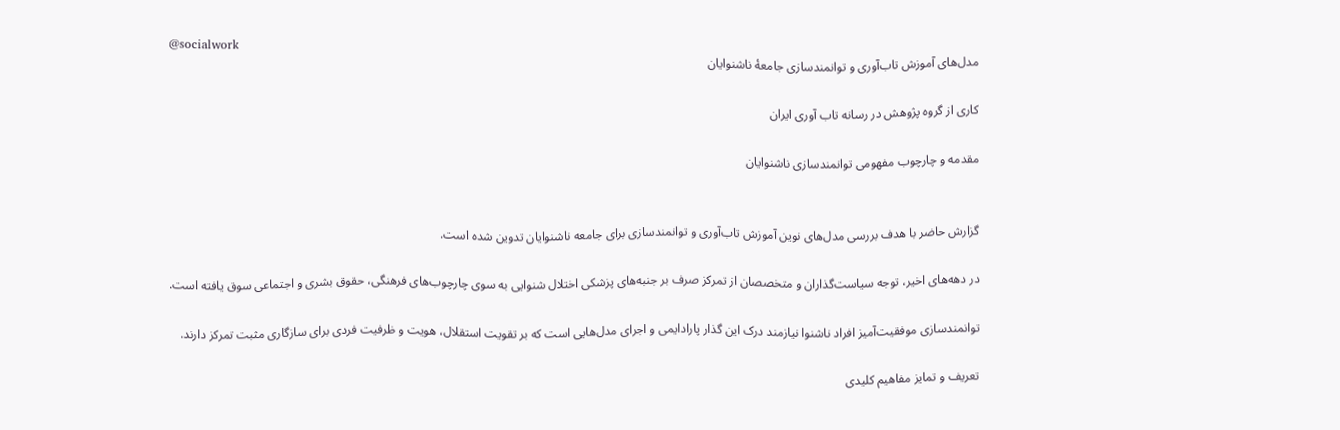@socialwork
مدل‌های آموزش تاب‌آوری و توانمندسازی جامعۀ ناشنوایان

کاری از گروه پژوهش در رسانه تاب آوری ایران

مقدمه و چارچوب مفهومی توانمندسازی ناشنوایان


گزارش حاضر با هدف بررسی مدل‌های نوین آموزش تاب‌آوری و توانمندسازی برای جامعه ناشنوایان تدوین شده است.

در دهه‌های اخیر، توجه سیاست‌گذاران و متخصصان از تمرکز صرف بر جنبه‌های پزشکی اختلال شنوایی به سوی چارچوب‌های فرهنگی، حقوق بشری و اجتماعی سوق یافته است.

توانمندسازی موفقیت‌آمیز افراد ناشنوا نیازمند درک این گذار پارادایمی و اجرای مدل‌هایی است که بر تقویت استقلال، هویت و ظرفیت فردی برای سازگاری مثبت تمرکز دارند.

تعریف و تمایز مفاهیم کلیدی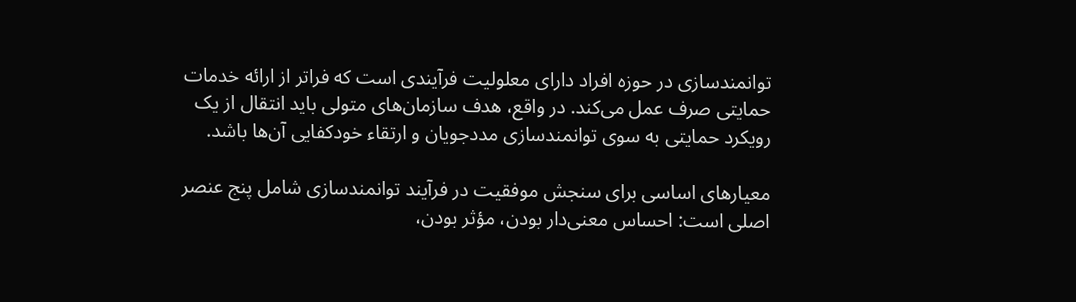توانمندسازی در حوزه افراد دارای معلولیت فرآیندی است که فراتر از ارائه خدمات حمایتی صرف عمل می‌کند. در واقع، هدف سازمان‌های متولی باید انتقال از یک رویکرد حمایتی به سوی توانمندسازی مددجویان و ارتقاء خودکفایی آن‌ها باشد.

معیارهای اساسی برای سنجش موفقیت در فرآیند توانمندسازی شامل پنج عنصر اصلی است: احساس معنی‌دار بودن، مؤثر بودن،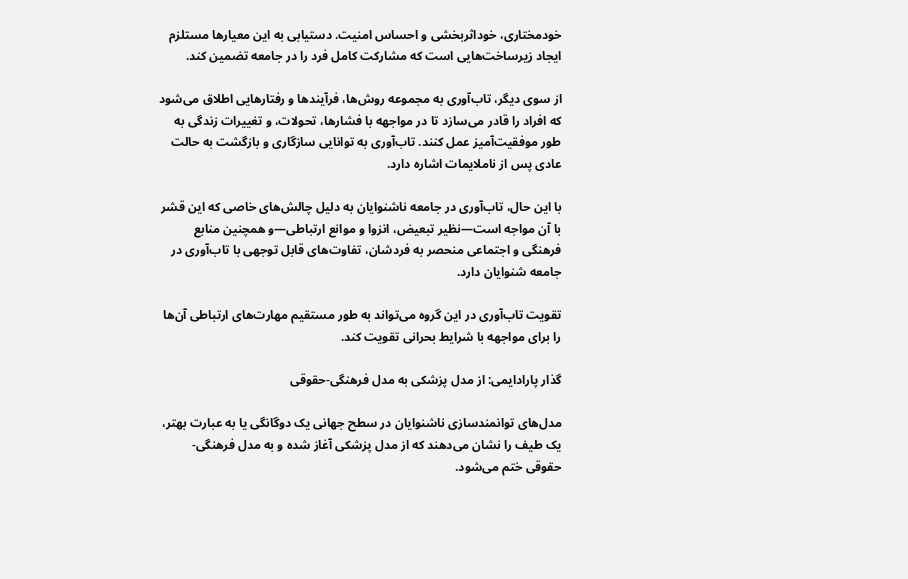خودمختاری، خوداثربخشی و احساس امنیت. دستیابی به این معیارها مستلزم ایجاد زیرساخت‌هایی است که مشارکت کامل فرد را در جامعه تضمین کند.

از سوی دیگر، تاب‌آوری به مجموعه روش‌ها، فرآیندها و رفتارهایی اطلاق می‌شود که افراد را قادر می‌سازد تا در مواجهه با فشارها، تحولات، و تغییرات زندگی به طور موفقیت‌آمیز عمل کنند. تاب‌آوری به توانایی سازگاری و بازگشت به حالت عادی پس از ناملایمات اشاره دارد.

با این حال، تاب‌آوری در جامعه ناشنوایان به دلیل چالش‌های خاصی که این قشر با آن مواجه است—نظیر تبعیض، انزوا و موانع ارتباطی—و همچنین منابع فرهنگی و اجتماعی منحصر به فردشان، تفاوت‌های قابل توجهی با تاب‌آوری در جامعه شنوایان دارد.

تقویت تاب‌آوری در این گروه می‌تواند به طور مستقیم مهارت‌های ارتباطی آن‌ها را برای مواجهه با شرایط بحرانی تقویت کند.

گذار پارادایمی: از مدل پزشکی به مدل فرهنگی-حقوقی

مدل‌های توانمندسازی ناشنوایان در سطح جهانی یک دوگانگی یا به عبارت بهتر، یک طیف را نشان می‌دهند که از مدل پزشکی آغاز شده و به مدل فرهنگی-حقوقی ختم می‌شود.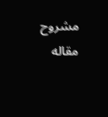مشروح مقاله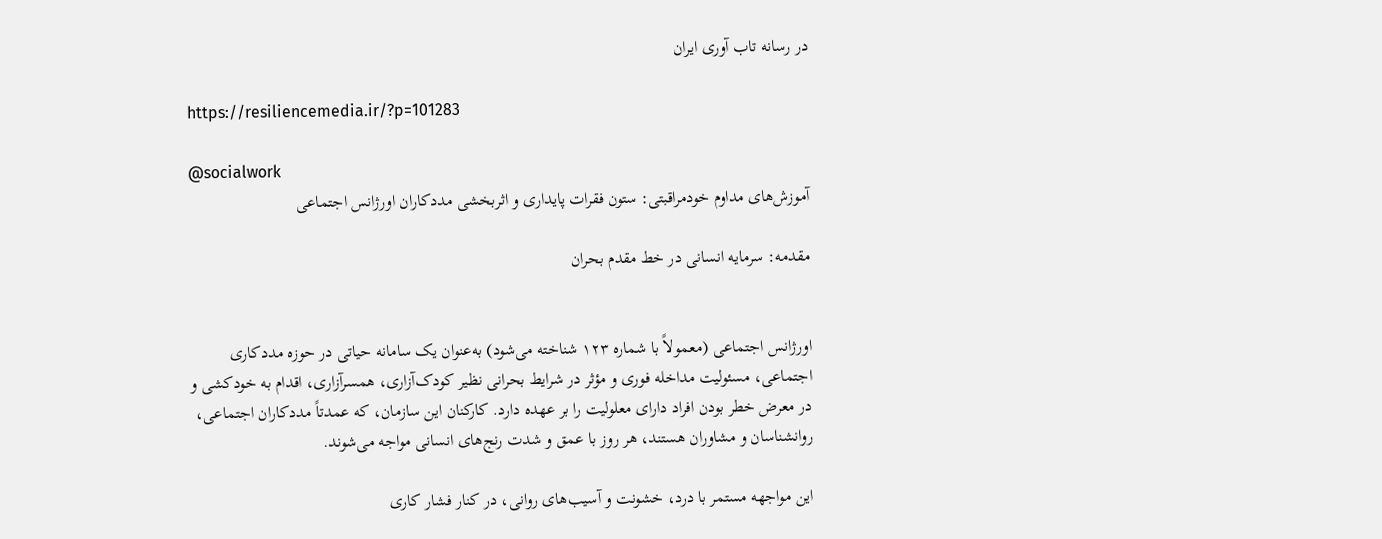در رسانه تاب آوری ایران

https://resiliencemedia.ir/?p=101283

@socialwork
آموزش‌های مداوم خودمراقبتی: ستون فقرات پایداری و اثربخشی مددکاران اورژانس اجتماعی

مقدمه: سرمایه انسانی در خط مقدم بحران


اورژانس اجتماعی (معمولاً با شماره ۱۲۳ شناخته می‌شود) به‌عنوان یک سامانه حیاتی در حوزه مددکاری اجتماعی، مسئولیت مداخله فوری و مؤثر در شرایط بحرانی نظیر کودک‌آزاری، همسرآزاری، اقدام به خودکشی و در معرض خطر بودن افراد دارای معلولیت را بر عهده دارد. کارکنان این سازمان، که عمدتاً مددکاران اجتماعی، روانشناسان و مشاوران هستند، هر روز با عمق و شدت رنج‌های انسانی مواجه می‌شوند.

این مواجهه مستمر با درد، خشونت و آسیب‌های روانی، در کنار فشار کاری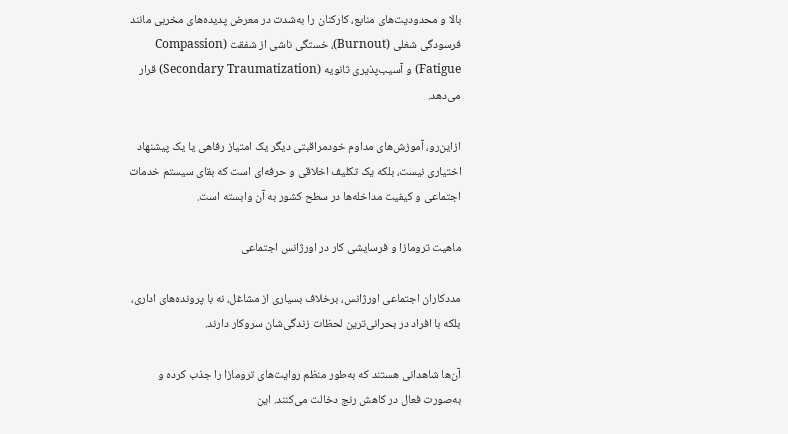بالا و محدودیت‌های منابع، کارکنان را به‌شدت در معرض پدیده‌های مخربی مانند فرسودگی شغلی (Burnout)، خستگی ناشی از شفقت (Compassion Fatigue) و آسیب‌پذیری ثانویه (Secondary Traumatization) قرار می‌دهد.

ازاین‌رو، آموزش‌های مداوم خودمراقبتی دیگر یک امتیاز رفاهی یا یک پیشنهاد اختیاری نیست، بلکه یک تکلیف اخلاقی و حرفه‌ای است که بقای سیستم خدمات اجتماعی و کیفیت مداخله‌ها در سطح کشور به آن وابسته است.

ماهیت ترومازا و فرسایشی کار در اورژانس اجتماعی

مددکاران اجتماعی اورژانس، برخلاف بسیاری از مشاغل، نه با پرونده‌های اداری، بلکه با افراد در بحرانی‌ترین لحظات زندگی‌شان سروکار دارند.

آن‌ها شاهدانی هستند که به‌طور منظم روایت‌های ترومازا را جذب کرده و به‌صورت فعال در کاهش رنج دخالت می‌کنند. این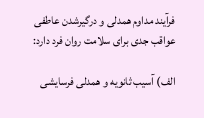فرآیند مداوم همدلی و درگیرشدن عاطفی عواقب جدی برای سلامت روان فرد دارد:

الف) آسیب ثانویه و همدلی فرسایشی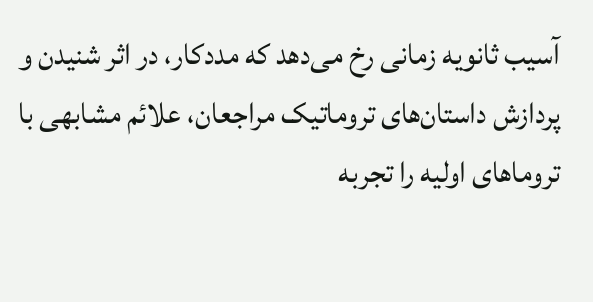آسیب ثانویه زمانی رخ می‌دهد که مددکار، در اثر شنیدن و پردازش داستان‌های تروماتیک مراجعان، علائم مشابهی با تروماهای اولیه را تجربه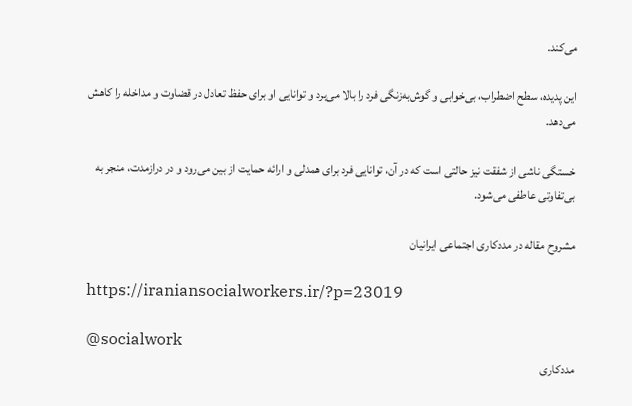می‌کند.

این پدیده، سطح اضطراب، بی‌خوابی و گوش‌به‌زنگی فرد را بالا می‌برد و توانایی او برای حفظ تعادل در قضاوت و مداخله را کاهش می‌دهد.

خستگی ناشی از شفقت نیز حالتی است که در آن، توانایی فرد برای همدلی و ارائه حمایت از بین می‌رود و در درازمدت، منجر به بی‌تفاوتی عاطفی می‌شود.

مشروح مقاله در مددکاری اجتماعی ایرانیان

https://iraniansocialworkers.ir/?p=23019

@socialwork
مددکاری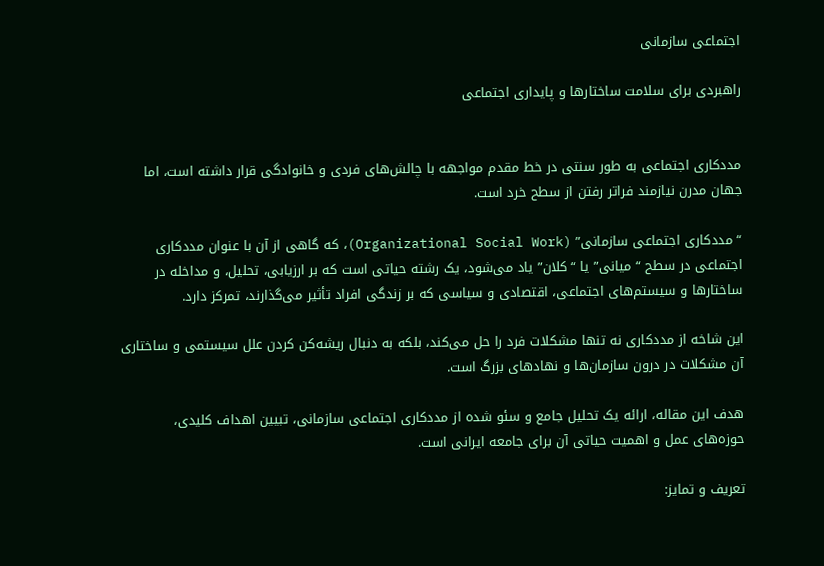اجتماعی سازمانی

راهبردی برای سلامت ساختارها و پایداری اجتماعی


مددکاری اجتماعی به طور سنتی در خط مقدم مواجهه با چالش‌های فردی و خانوادگی قرار داشته است، اما جهان مدرن نیازمند فراتر رفتن از سطح خرد است.

“مددکاری اجتماعی سازمانی” (Organizational Social Work)، که گاهی از آن با عنوان مددکاری اجتماعی در سطح “میانی” یا “کلان” یاد می‌شود، یک رشته حیاتی است که بر ارزیابی، تحلیل، و مداخله در ساختارها و سیستم‌های اجتماعی، اقتصادی و سیاسی که بر زندگی افراد تأثیر می‌گذارند، تمرکز دارد.

این شاخه از مددکاری نه تنها مشکلات فرد را حل می‌کند، بلکه به دنبال ریشه‌کن کردن علل سیستمی و ساختاری آن مشکلات در درون سازمان‌ها و نهادهای بزرگ است.

هدف این مقاله، ارائه یک تحلیل جامع و سئو شده از مددکاری اجتماعی سازمانی، تبیین اهداف کلیدی، حوزه‌های عمل و اهمیت حیاتی آن برای جامعه ایرانی است.

تعریف و تمایز: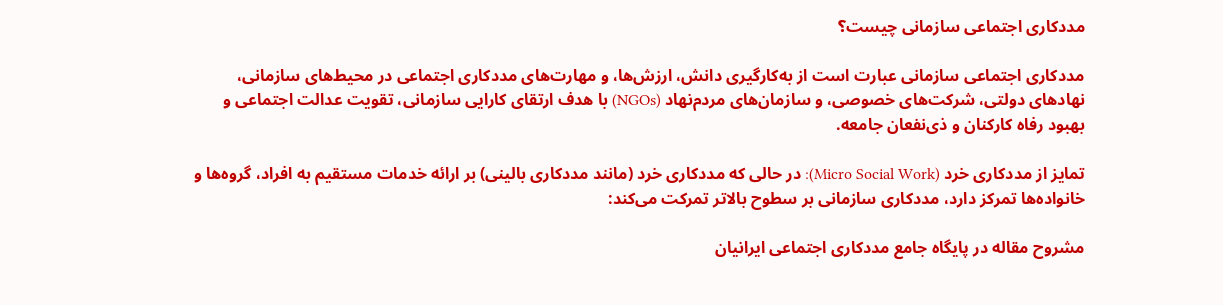مددکاری اجتماعی سازمانی چیست؟

مددکاری اجتماعی سازمانی عبارت است از به‌کارگیری دانش، ارزش‌ها، و مهارت‌های مددکاری اجتماعی در محیط‌های سازمانی، نهادهای دولتی، شرکت‌های خصوصی، و سازمان‌های مردم‌نهاد (NGOs) با هدف ارتقای کارایی سازمانی، تقویت عدالت اجتماعی و بهبود رفاه کارکنان و ذی‌نفعان جامعه.

تمایز از مددکاری خرد (Micro Social Work): در حالی که مددکاری خرد (مانند مددکاری بالینی) بر ارائه خدمات مستقیم به افراد، گروه‌ها و خانواده‌ها تمرکز دارد، مددکاری سازمانی بر سطوح بالاتر تمرکت می‌کند:

مشروح مقاله در پایگاه جامع مددکاری اجتماعی ایرانیان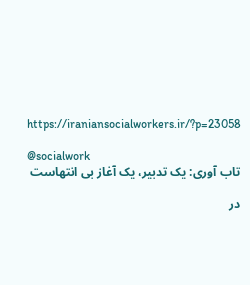https://iraniansocialworkers.ir/?p=23058

@socialwork
تاب آوری: یک تدبیر، یک آغاز بی انتهاست

در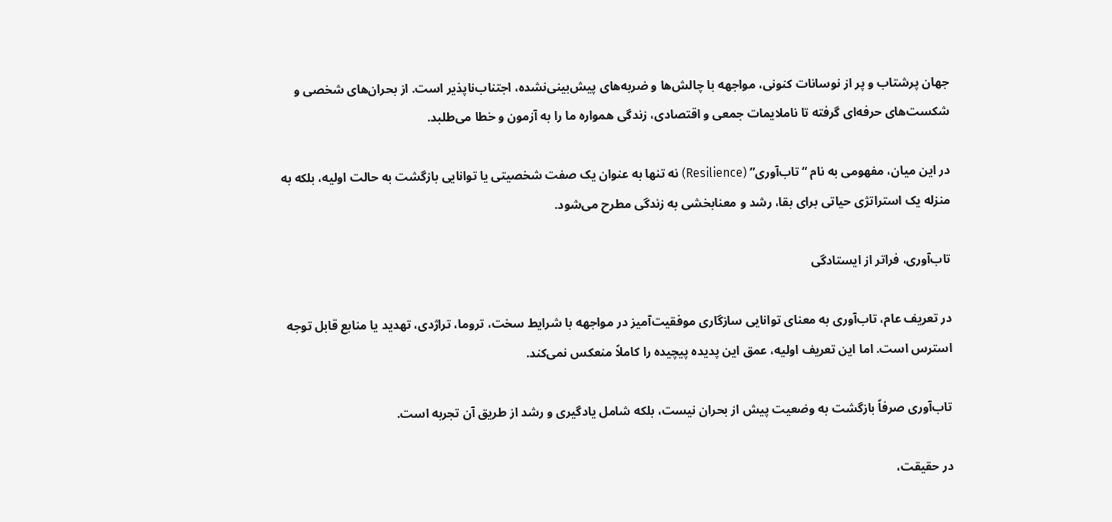جهان پرشتاب و پر از نوسانات کنونی، مواجهه با چالش‌ها و ضربه‌های پیش‌بینی‌نشده، اجتناب‌ناپذیر است. از بحران‌های شخصی و شکست‌های حرفه‌ای گرفته تا ناملایمات جمعی و اقتصادی، زندگی همواره ما را به آزمون و خطا می‌طلبد.

در این میان، مفهومی به نام “تاب‌آوری” (Resilience) نه تنها به عنوان یک صفت شخصیتی یا توانایی بازگشت به حالت اولیه، بلکه به منزله یک استراتژی حیاتی برای بقا، رشد و معنابخشی به زندگی مطرح می‌شود.

تاب‌آوری، فراتر از ایستادگی

در تعریف عام، تاب‌آوری به معنای توانایی سازگاری موفقیت‌آمیز در مواجهه با شرایط سخت، تروما، تراژدی، تهدید یا منابع قابل توجه استرس است. اما این تعریف اولیه، عمق این پدیده پیچیده را کاملاً منعکس نمی‌کند.

تاب‌آوری صرفاً بازگشت به وضعیت پیش از بحران نیست، بلکه شامل یادگیری و رشد از طریق آن تجربه است.

در حقیقت،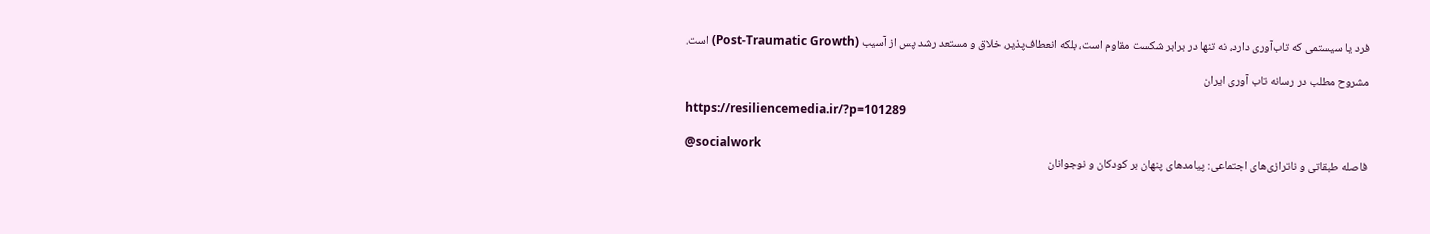فرد یا سیستمی که تاب‌آوری دارد، نه تنها در برابر شکست مقاوم است، بلکه انعطاف‌پذیر، خلاق و مستعد رشد پس از آسیب (Post-Traumatic Growth) است.

مشروح مطلب در رسانه تاب آوری ایران

https://resiliencemedia.ir/?p=101289

@socialwork
فاصله طبقاتی و ناترازی‌های اجتماعی: پیامدهای پنهان بر کودکان و نوجوانان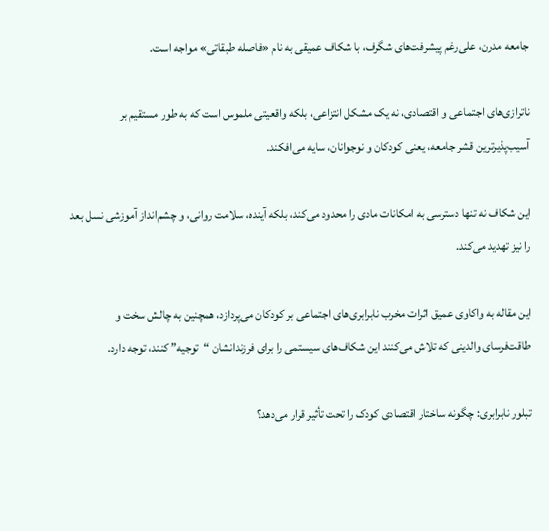جامعه مدرن، علی‌رغم پیشرفت‌های شگرف، با شکاف عمیقی به نام «فاصله طبقاتی» مواجه است.

ناترازی‌های اجتماعی و اقتصادی، نه یک مشکل انتزاعی، بلکه واقعیتی ملموس است که به طور مستقیم بر آسیب‌پذیرترین قشر جامعه، یعنی کودکان و نوجوانان، سایه می‌افکند.

این شکاف نه تنها دسترسی به امکانات مادی را محدود می‌کند، بلکه آینده، سلامت روانی، و چشم‌انداز آموزشی نسل بعد را نیز تهدید می‌کند.

این مقاله به واکاوی عمیق اثرات مخرب نابرابری‌های اجتماعی بر کودکان می‌پردازد، همچنین به چالش سخت و طاقت‌فرسای والدینی که تلاش می‌کنند این شکاف‌های سیستمی را برای فرزندانشان “توجیه” کنند، توجه دارد.

تبلور نابرابری: چگونه ساختار اقتصادی کودک را تحت تأثیر قرار می‌دهد؟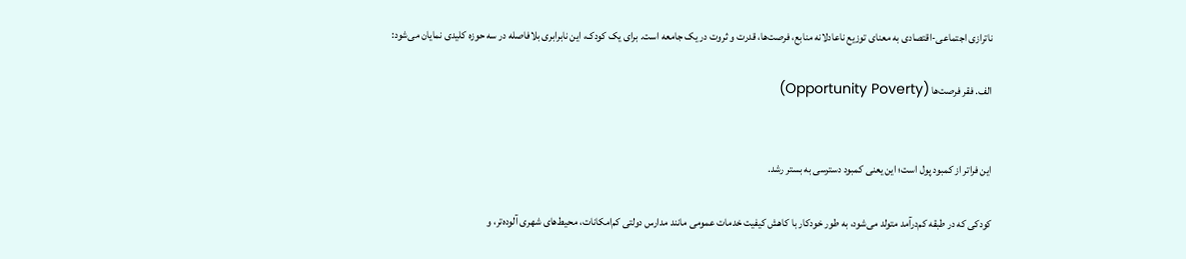ناترازی اجتماعی-اقتصادی به معنای توزیع ناعادلانه منابع، فرصت‌ها، قدرت و ثروت در یک جامعه است. برای یک کودک، این نابرابری بلافاصله در سه حوزه کلیدی نمایان می‌شود:

الف. فقر فرصت‌ها (Opportunity Poverty)


این فراتر از کمبود پول است؛ این یعنی کمبود دسترسی به بستر رشد.

کودکی که در طبقه کم‌درآمد متولد می‌شود، به طور خودکار با کاهش کیفیت خدمات عمومی مانند مدارس دولتی کم‌امکانات، محیط‌های شهری آلوده‌تر، و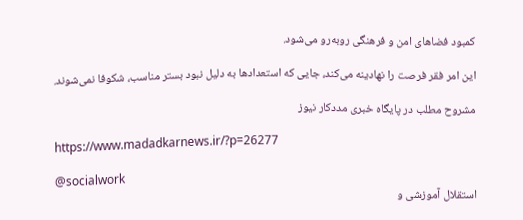کمبود فضاهای امن و فرهنگی روبه‌رو می‌شود.

این امر فقر فرصت را نهادینه می‌کند، جایی که استعدادها به دلیل نبود بستر مناسب، شکوفا نمی‌شوند.

مشروح مطلب در پایگاه خبری مددکار نیوز

https://www.madadkarnews.ir/?p=26277

@socialwork
استقلال آموزشی و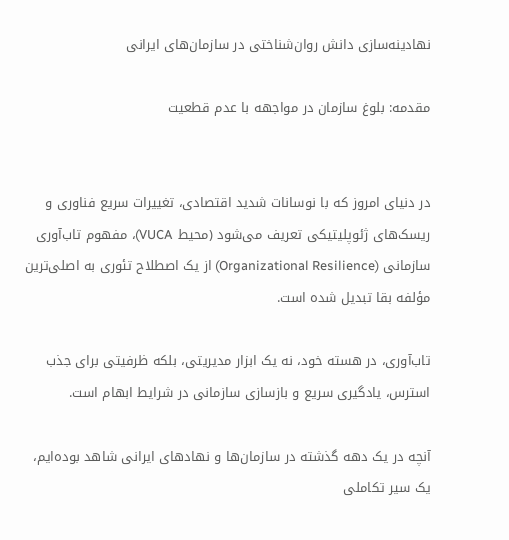نهادینه‌سازی دانش روان‌شناختی در سازمان‌های ایرانی

مقدمه: بلوغ سازمان در مواجهه با عدم قطعیت


در دنیای امروز که با نوسانات شدید اقتصادی، تغییرات سریع فناوری و ریسک‌های ژئوپلیتیکی تعریف می‌شود (محیط VUCA)، مفهوم تاب‌آوری سازمانی (Organizational Resilience) از یک اصطلاح تئوری به اصلی‌ترین مؤلفه بقا تبدیل شده است.

تاب‌آوری، در هسته خود، نه یک ابزار مدیریتی، بلکه ظرفیتی برای جذب استرس، یادگیری سریع و بازسازی سازمانی در شرایط ابهام است.

آنچه در یک دهه گذشته در سازمان‌ها و نهادهای ایرانی شاهد بوده‌ایم، یک سیر تکاملی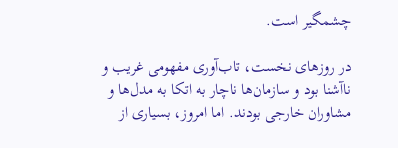چشمگیر است.

در روزهای نخست، تاب‌آوری مفهومی غریب و ناآشنا بود و سازمان‌ها ناچار به اتکا به مدل‌ها و مشاوران خارجی بودند. اما امروز، بسیاری از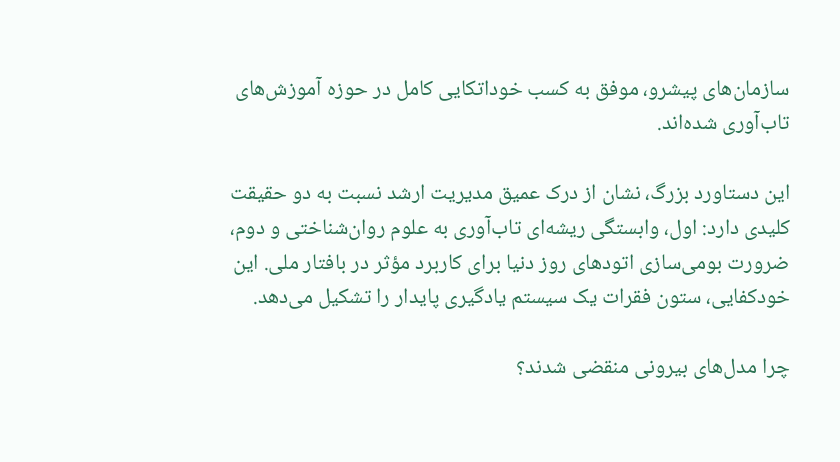سازمان‌های پیشرو، موفق به کسب خوداتکایی کامل در حوزه آموزش‌های تاب‌آوری شده‌اند.

این دستاورد بزرگ، نشان از درک عمیق مدیریت ارشد نسبت به دو حقیقت کلیدی دارد: اول، وابستگی ریشه‌ای تاب‌آوری به علوم روان‌شناختی و دوم، ضرورت بومی‌سازی اتودهای روز دنیا برای کاربرد مؤثر در بافتار ملی. این خودکفایی، ستون فقرات یک سیستم یادگیری پایدار را تشکیل می‌دهد.

چرا مدل‌های بیرونی منقضی شدند؟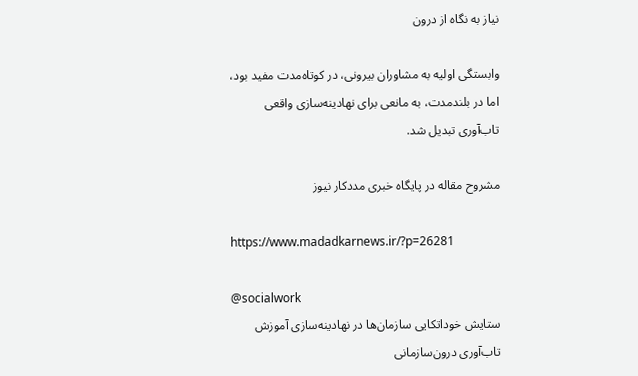نیاز به نگاه از درون

وابستگی اولیه به مشاوران بیرونی، در کوتاه‌مدت مفید بود، اما در بلندمدت، به مانعی برای نهادینه‌سازی واقعی تاب‌آوری تبدیل شد.

مشروح مقاله در پایگاه خبری مددکار نیوز

https://www.madadkarnews.ir/?p=26281

@socialwork
ستایش خوداتکایی سازمان‌ها در نهادینه‌سازی آموزش تاب‌آوری درون‌سازمانی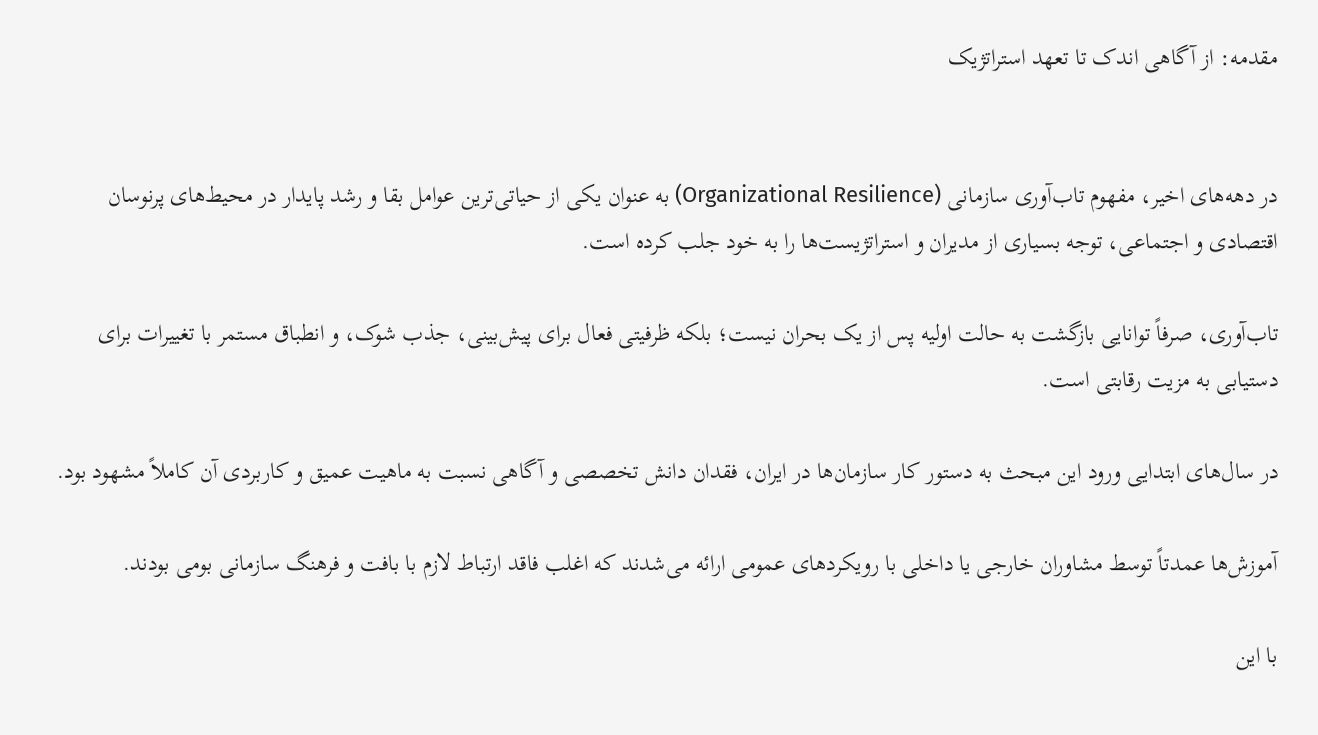مقدمه: از آگاهی اندک تا تعهد استراتژیک


در دهه‌های اخیر، مفهوم تاب‌آوری سازمانی (Organizational Resilience) به عنوان یکی از حیاتی‌ترین عوامل بقا و رشد پایدار در محیط‌های پرنوسان اقتصادی و اجتماعی، توجه بسیاری از مدیران و استراتژیست‌ها را به خود جلب کرده است.

تاب‌آوری، صرفاً توانایی بازگشت به حالت اولیه پس از یک بحران نیست؛ بلکه ظرفیتی فعال برای پیش‌بینی، جذب شوک، و انطباق مستمر با تغییرات برای دستیابی به مزیت رقابتی است.

در سال‌های ابتدایی ورود این مبحث به دستور کار سازمان‌ها در ایران، فقدان دانش تخصصی و آگاهی نسبت به ماهیت عمیق و کاربردی آن کاملاً مشهود بود.

آموزش‌ها عمدتاً توسط مشاوران خارجی یا داخلی با رویکردهای عمومی ارائه می‌شدند که اغلب فاقد ارتباط لازم با بافت و فرهنگ سازمانی بومی بودند.

با این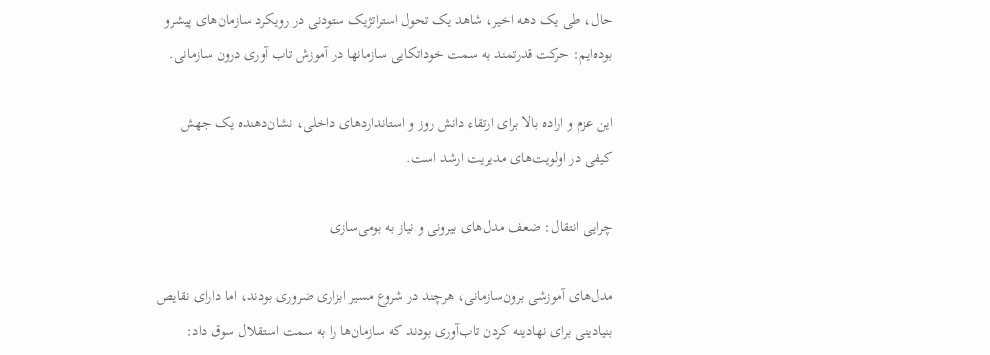حال، طی یک دهه اخیر، شاهد یک تحول استراتژیک ستودنی در رویکرد سازمان‌های پیشرو بوده‌ایم: حرکت قدرتمند به سمت خوداتکایی سازمانها در آموزش تاب آوری درون سازمانی.

این عزم و اراده بالا برای ارتقاء دانش روز و استانداردهای داخلی، نشان‌دهنده یک جهش کیفی در اولویت‌های مدیریت ارشد است.

چرایی انتقال: ضعف مدل‌های بیرونی و نیاز به بومی‌سازی

مدل‌های آموزشی برون‌سازمانی، هرچند در شروع مسیر ابزاری ضروری بودند، اما دارای نقایص بنیادینی برای نهادینه کردن تاب‌آوری بودند که سازمان‌ها را به سمت استقلال سوق داد: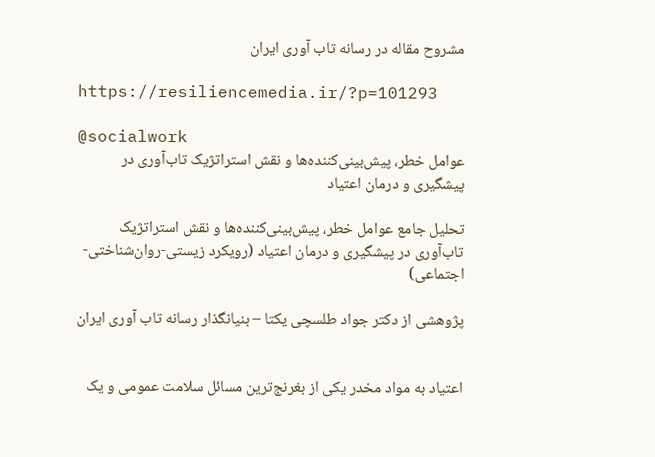مشروح مقاله در رسانه تاب آوری ایران

https://resiliencemedia.ir/?p=101293

@socialwork
عوامل خطر، پیش‌بینی‌کننده‌ها و نقش استراتژیک تاب‌آوری در پیشگیری و درمان اعتیاد

تحلیل جامع عوامل خطر، پیش‌بینی‌کننده‌ها و نقش استراتژیک تاب‌آوری در پیشگیری و درمان اعتیاد (رویکرد زیستی-روان‌شناختی-اجتماعی)

پژوهشی از دکتر جواد طلسچی یکتا – بنیانگذار رسانه تاب آوری ایران


اعتیاد به مواد مخدر یکی از بغرنج‌ترین مسائل سلامت عمومی و یک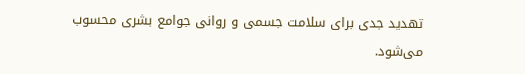تهدید جدی برای سلامت جسمی و روانی جوامع بشری محسوب می‌شود.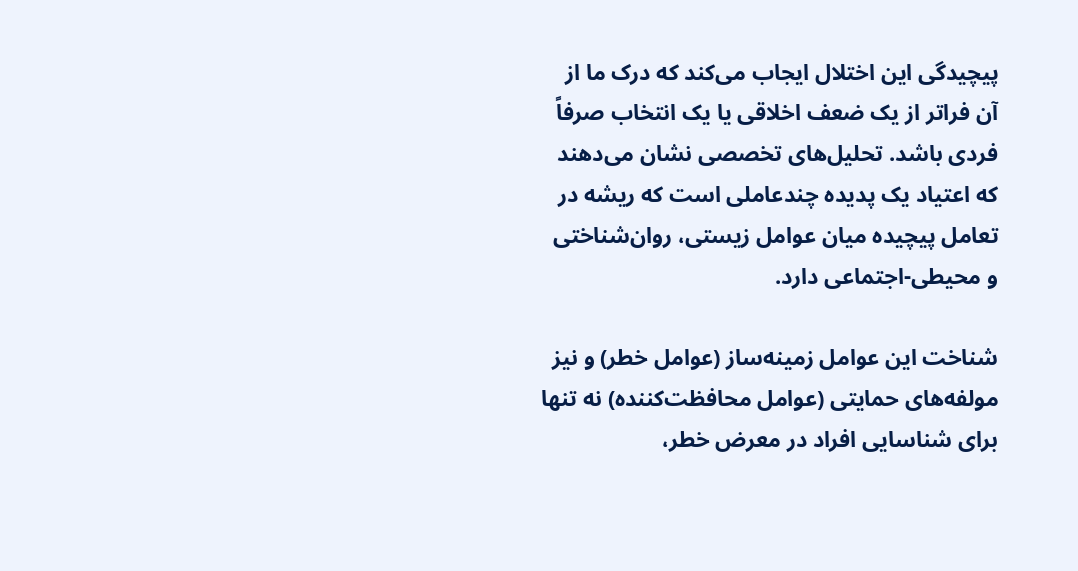پیچیدگی این اختلال ایجاب می‌کند که درک ما از آن فراتر از یک ضعف اخلاقی یا یک انتخاب صرفاً فردی باشد. تحلیل‌های تخصصی نشان می‌دهند که اعتیاد یک پدیده چندعاملی است که ریشه در تعامل پیچیده میان عوامل زیستی، روان‌شناختی و محیطی-اجتماعی دارد.

شناخت این عوامل زمینه‌ساز (عوامل خطر) و نیز مولفه‌های حمایتی (عوامل محافظت‌کننده) نه تنها برای شناسایی افراد در معرض خطر،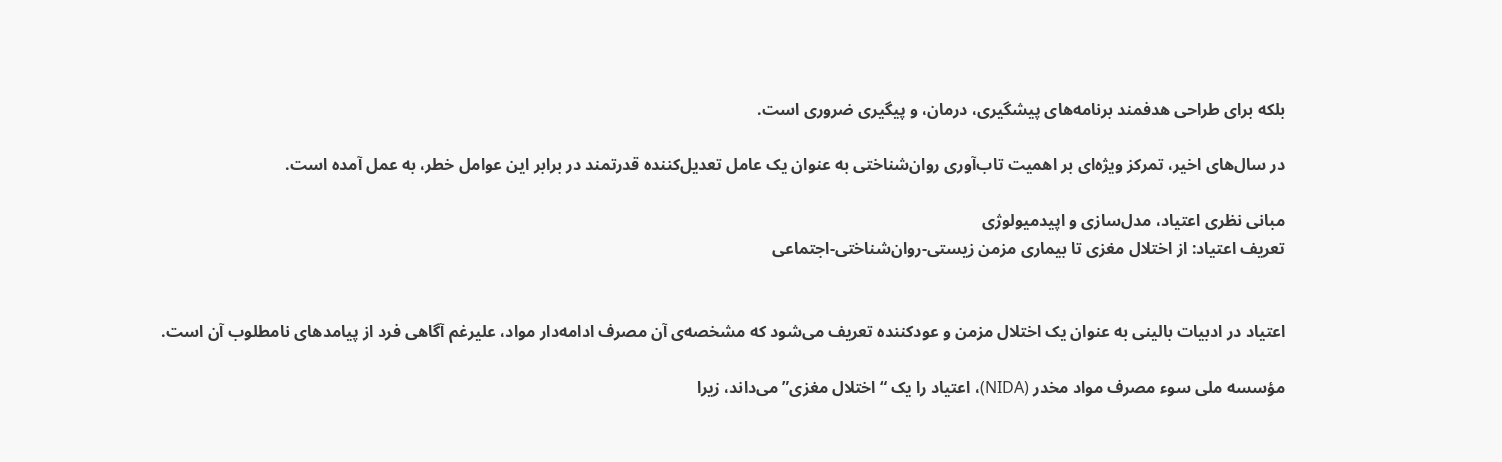بلکه برای طراحی هدفمند برنامه‌های پیشگیری، درمان، و پیگیری ضروری است.

در سال‌های اخیر، تمرکز ویژه‌ای بر اهمیت تاب‌آوری روان‌شناختی به عنوان یک عامل تعدیل‌کننده قدرتمند در برابر این عوامل خطر، به عمل آمده است.

مبانی نظری اعتیاد، مدل‌سازی و اپیدمیولوژی
تعریف اعتیاد: از اختلال مغزی تا بیماری مزمن زیستی-روان‌شناختی-اجتماعی


اعتیاد در ادبیات بالینی به عنوان یک اختلال مزمن و عودکننده تعریف می‌شود که مشخصه‌ی آن مصرف ادامه‌دار مواد، علیرغم آگاهی فرد از پیامدهای نامطلوب آن است.

مؤسسه ملی سوء مصرف مواد مخدر (NIDA)، اعتیاد را یک “اختلال مغزی” می‌داند، زیرا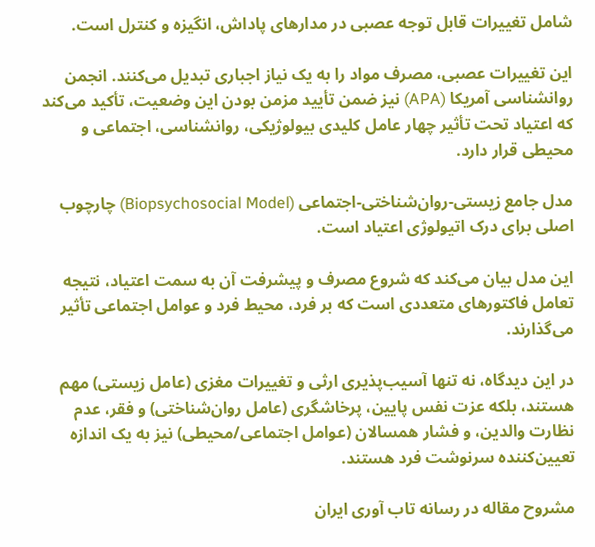شامل تغییرات قابل توجه عصبی در مدارهای پاداش، انگیزه و کنترل است.

این تغییرات عصبی، مصرف مواد را به یک نیاز اجباری تبدیل می‌کنند. انجمن روانشناسی آمریکا (APA) نیز ضمن تأیید مزمن بودن این وضعیت، تأکید می‌کند که اعتیاد تحت تأثیر چهار عامل کلیدی بیولوژیکی، روانشناسی، اجتماعی و محیطی قرار دارد.

مدل جامع زیستی-روان‌شناختی-اجتماعی (Biopsychosocial Model) چارچوب اصلی برای درک اتیولوژی اعتیاد است.

این مدل بیان می‌کند که شروع مصرف و پیشرفت آن به سمت اعتیاد، نتیجه تعامل فاکتورهای متعددی است که بر فرد، محیط فرد و عوامل اجتماعی تأثیر می‌گذارند.

در این دیدگاه، نه تنها آسیب‌پذیری ارثی و تغییرات مغزی (عامل زیستی) مهم هستند، بلکه عزت نفس پایین، پرخاشگری (عامل روان‌شناختی) و فقر، عدم نظارت والدین، و فشار همسالان (عوامل اجتماعی/محیطی) نیز به یک اندازه تعیین‌کننده سرنوشت فرد هستند.

مشروح مقاله در رسانه تاب آوری ایران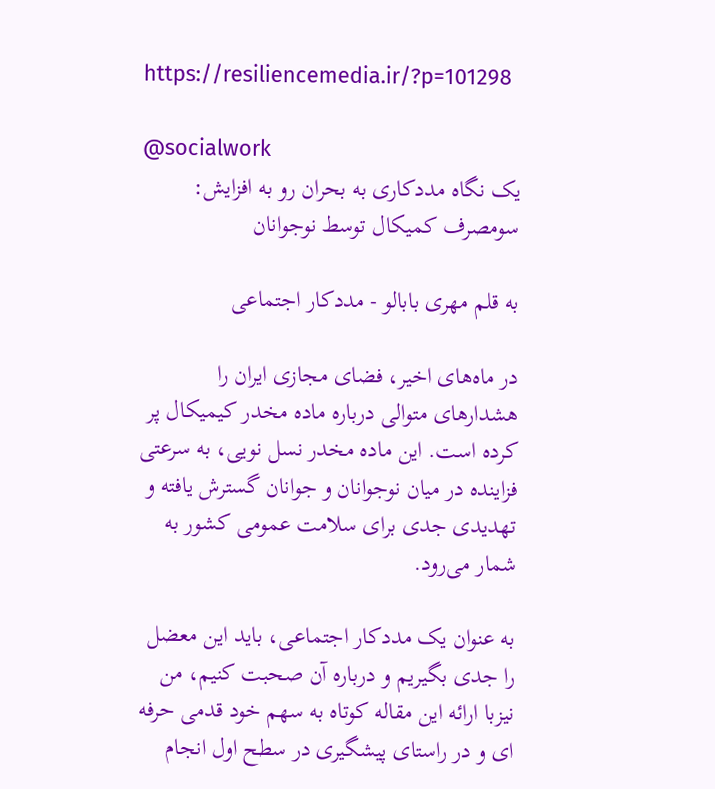https://resiliencemedia.ir/?p=101298

@socialwork
یک نگاه مددکاری به بحران رو به افزایش: سومصرف کمیکال توسط نوجوانان

به قلم مهری بابالو - مددکار اجتماعی

در ماه‌های اخیر، فضای مجازی ایران را هشدارهای متوالی درباره ماده مخدر کیمیکال پر کرده است. این ماده مخدر نسل نویی، به سرعتی فزاینده در میان نوجوانان و جوانان گسترش یافته و تهدیدی جدی برای سلامت عمومی کشور به شمار می‌رود.

به عنوان یک مددکار اجتماعی، باید این معضل را جدی بگیریم و درباره آن صحبت کنیم، من نیزبا ارائه این مقاله کوتاه به سهم خود قدمی حرفه ای و در راستای پیشگیری در سطح اول انجام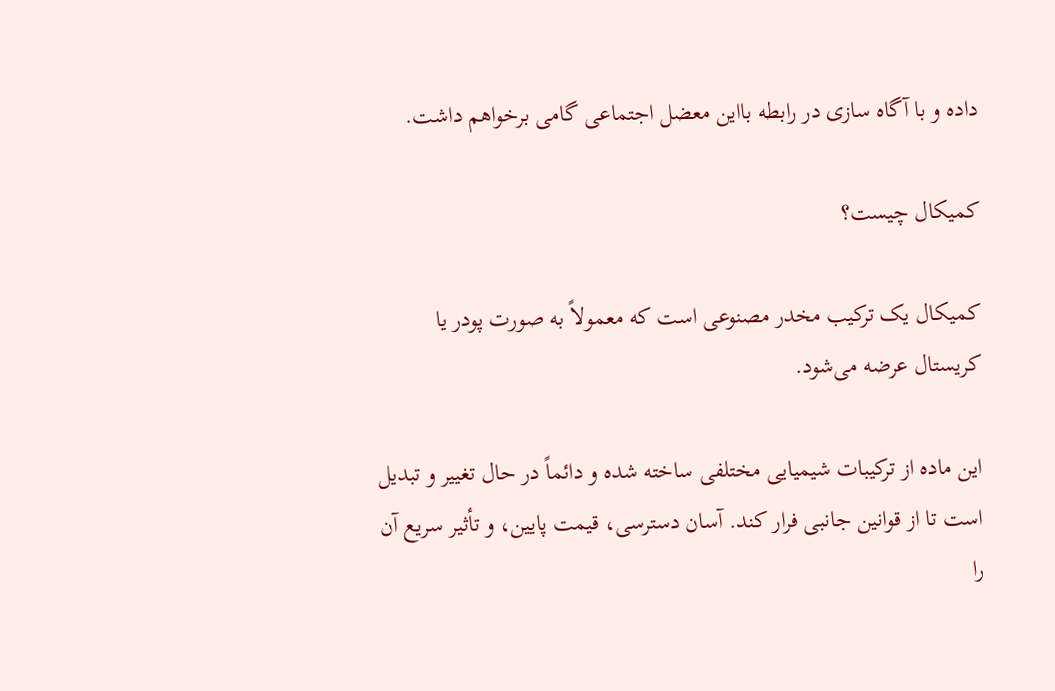داده و با آگاه سازی در رابطه بااین معضل اجتماعی گامی برخواهم داشت.

کمیکال چیست؟

کمیکال یک ترکیب مخدر مصنوعی است که معمولاً به صورت پودر یا کریستال عرضه می‌شود.

این ماده از ترکیبات شیمیایی مختلفی ساخته شده و دائماً در حال تغییر و تبدیل است تا از قوانین جانبی فرار کند. آسان دسترسی، قیمت پایین، و تأثیر سریع آن را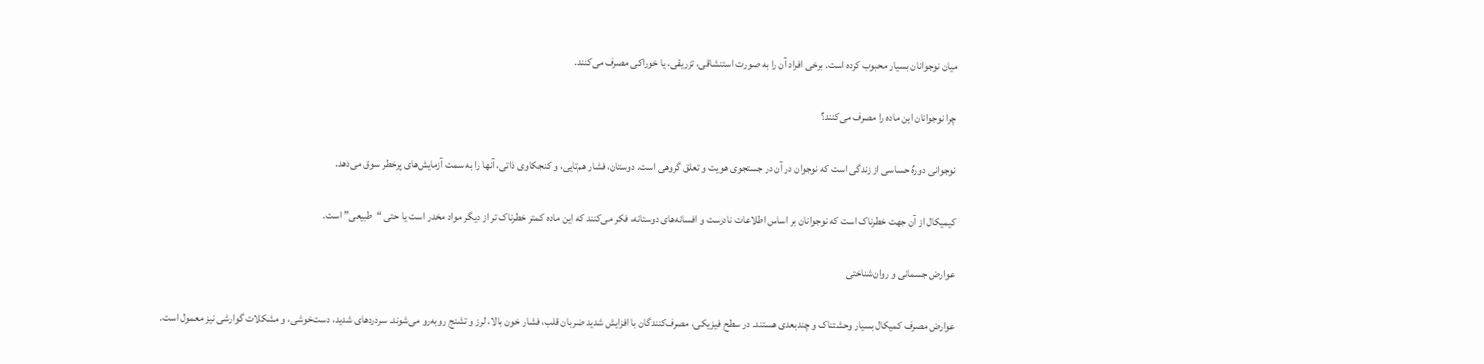میان نوجوانان بسیار محبوب کرده است. برخی افراد آن را به صورت استنشاقی، تزریقی، یا خوراکی مصرف می‌کنند.

چرا نوجوانان این ماده را مصرف می‌کنند؟

نوجوانی دورهٌ حساسی از زندگی است که نوجوان در آن در جستجوی هویت و تعلق گروهی است. دوستان، فشار هم‌تایی، و کنجکاوی ذاتی، آنها را به سمت آزمایش‌های پرخطر سوق می‌دهد.

کیمیکال از آن جهت خطرناک است که نوجوانان بر اساس اطلاعات نادرست و افسانه‌های دوستانه، فکر می‌کنند که این ماده کمتر خطرناک تر از دیگر مواد مخدر است یا حتی “طبیعی” است.

عوارض جسمانی و روان‌شناختی

عوارض مصرف کمیکال بسیار وحشتناک و چند‌بعدی هستند. در سطح فیزیکی، مصرف‌کنندگان با افزایش شدید ضربان قلب، فشار خون بالا، لرز و تشنج روبه‌رو می‌شوند. سردردهای شدید، دست‌خوشی، و مشکلات گوارشی نیز معمول است.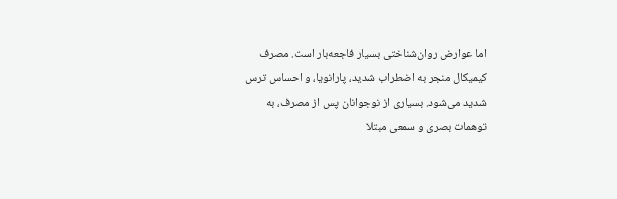اما عوارض روان‌شناختی بسیار فاجعه‌بار است. مصرف کیمیکال منجر به اضطراب شدید، پارانویا، و احساس ترس شدید می‌شود. بسیاری از نوجوانان پس از مصرف، به توهمات بصری و سمعی مبتلا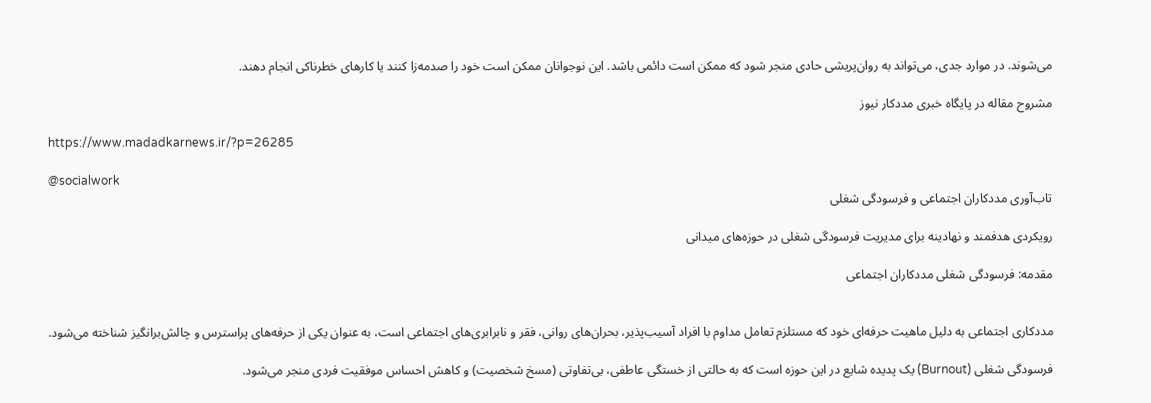می‌شوند. در موارد جدی، می‌تواند به روان‌پریشی حادی منجر شود که ممکن است دائمی باشد. این نوجوانان ممکن است خود را صدمه‌زا کنند یا کارهای خطرناکی انجام دهند.

مشروح مقاله در پایگاه خبری مددکار نیوز

https://www.madadkarnews.ir/?p=26285

@socialwork
تاب‌آوری مددکاران اجتماعی و فرسودگی شغلی

رویکردی هدفمند و نهادینه برای مدیریت فرسودگی شغلی در حوزه‌های میدانی

مقدمه: فرسودگی شغلی مددکاران اجتماعی


مددکاری اجتماعی به دلیل ماهیت حرفه‌ای خود که مستلزم تعامل مداوم با افراد آسیب‌پذیر، بحران‌های روانی، فقر و نابرابری‌های اجتماعی است، به عنوان یکی از حرفه‌های پراسترس و چالش‌برانگیز شناخته می‌شود.

فرسودگی شغلی (Burnout) یک پدیده شایع در این حوزه است که به حالتی از خستگی عاطفی، بی‌تفاوتی (مسخ شخصیت) و کاهش احساس موفقیت فردی منجر می‌شود.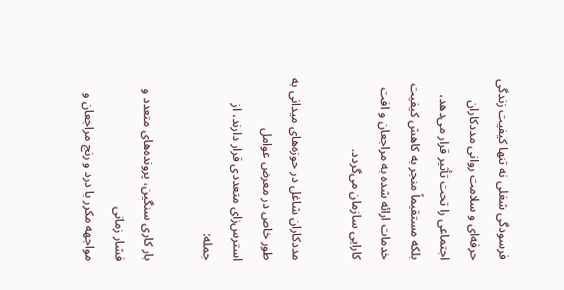فرسودگی شغلی نه تنها کیفیت زندگی حرفه‌ای و سلامت روانی مددکاران اجتماعی را تحت تأثیر قرار می‌دهد، بلکه مستقیماً منجر به کاهش کیفیت خدمات ارائه شده به مراجعان و افت کارایی سازمان می‌گردد.

مددکاران شاغل در حوزه‌های میدانی به طور خاص در معرض عوامل استرس‌زای متعددی قرار دارند، از جمله:

بار کاری سنگین، پرونده‌های متعدد و فشار زمانی
مواجهه مکرر با درد و رنج مراجعان و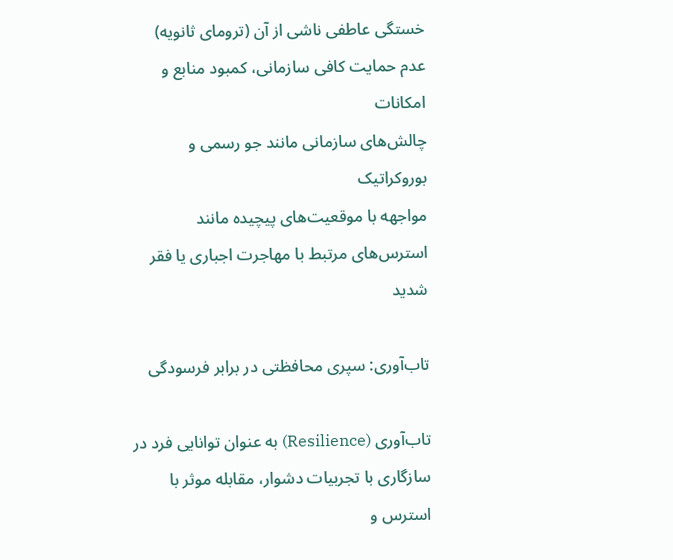خستگی عاطفی ناشی از آن (ترومای ثانویه)
عدم حمایت کافی سازمانی، کمبود منابع و امکانات
چالش‌های سازمانی مانند جو رسمی و بوروکراتیک
مواجهه با موقعیت‌های پیچیده مانند استرس‌های مرتبط با مهاجرت اجباری یا فقر شدید

تاب‌آوری: سپری محافظتی در برابر فرسودگی

تاب‌آوری (Resilience) به عنوان توانایی فرد در سازگاری با تجربیات دشوار، مقابله موثر با استرس و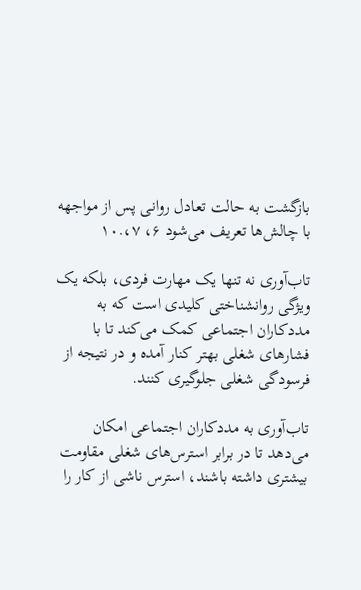بازگشت به حالت تعادل روانی پس از مواجهه با چالش‌ها تعریف می‌شود ۶، ۷،.۱۰

تاب‌آوری نه تنها یک مهارت فردی، بلکه یک ویژگی روانشناختی کلیدی است که به مددکاران اجتماعی کمک می‌کند تا با فشارهای شغلی بهتر کنار آمده و در نتیجه از فرسودگی شغلی جلوگیری کنند.

تاب‌آوری به مددکاران اجتماعی امکان می‌دهد تا در برابر استرس‌های شغلی مقاومت بیشتری داشته باشند، استرس ناشی از کار را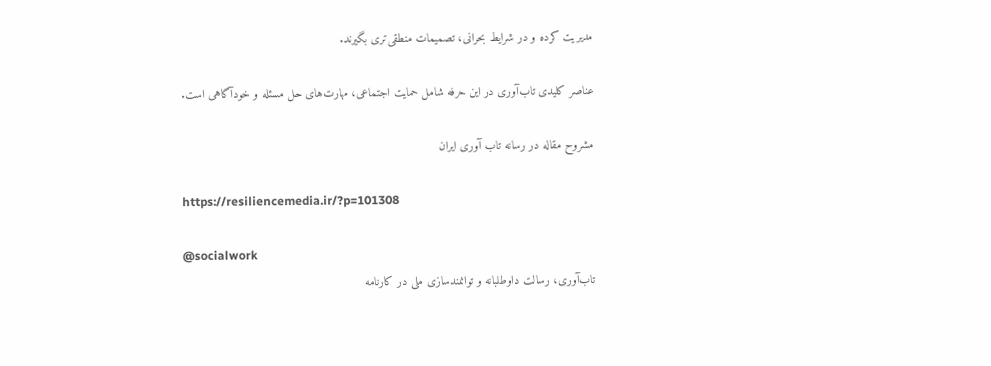مدیریت کرده و در شرایط بحرانی، تصمیمات منطقی‌تری بگیرند.

عناصر کلیدی تاب‌آوری در این حرفه شامل حمایت اجتماعی، مهارت‌های حل مسئله و خودآگاهی است.

مشروح مقاله در رسانه تاب آوری ایران

https://resiliencemedia.ir/?p=101308

@socialwork
تاب‌آوری، رسالت داوطلبانه و توانمندسازی ملی در کارنامه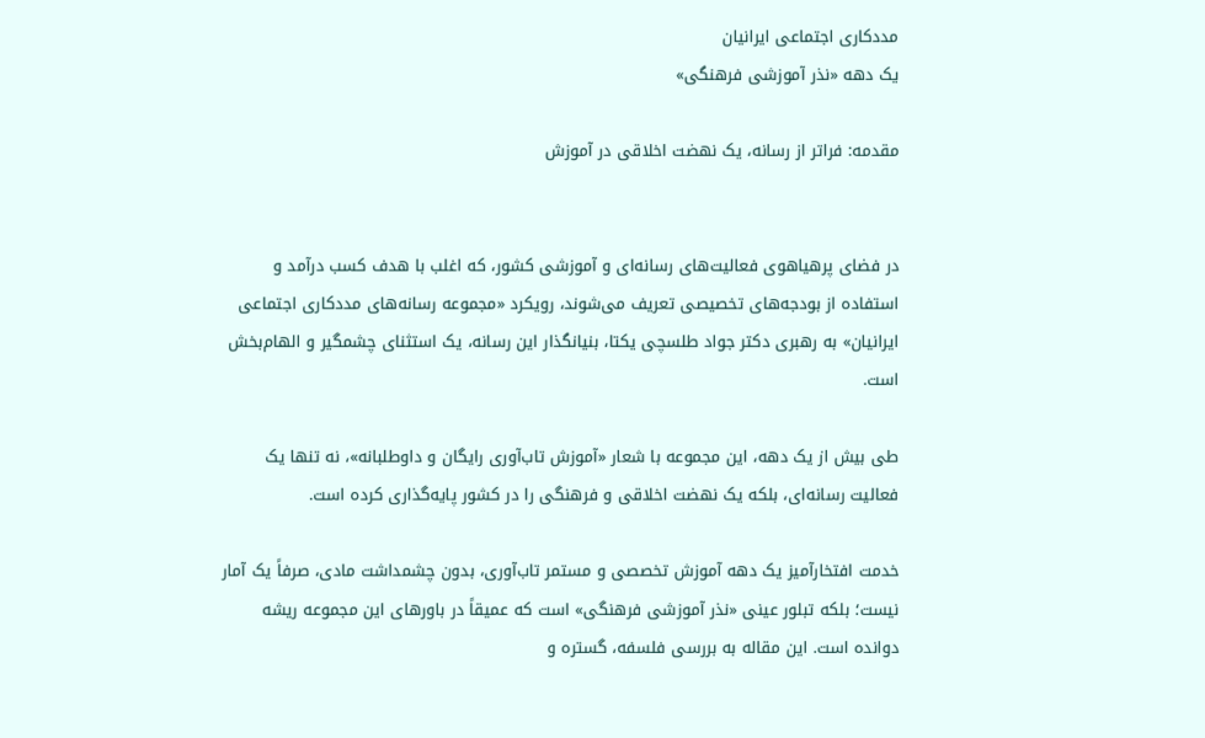مددکاری اجتماعی ایرانیان
یک دهه «نذر آموزشی فرهنگی»

مقدمه: فراتر از رسانه، یک نهضت اخلاقی در آموزش


در فضای پرهیاهوی فعالیت‌های رسانه‌ای و آموزشی کشور، که اغلب با هدف کسب درآمد و استفاده از بودجه‌های تخصیصی تعریف می‌شوند، رویکرد «مجموعه رسانه‌های مددکاری اجتماعی ایرانیان» به رهبری دکتر جواد طلسچی یکتا، بنیانگذار این رسانه، یک استثنای چشمگیر و الهام‌بخش است.

طی بیش از یک دهه، این مجموعه با شعار «آموزش تاب‌آوری رایگان و داوطلبانه»، نه تنها یک فعالیت رسانه‌ای، بلکه یک نهضت اخلاقی و فرهنگی را در کشور پایه‌گذاری کرده است.

خدمت افتخارآمیز یک دهه آموزش تخصصی و مستمر تاب‌آوری، بدون چشمداشت مادی، صرفاً یک آمار نیست؛ بلکه تبلور عینی «نذر آموزشی فرهنگی» است که عمیقاً در باورهای این مجموعه ریشه دوانده است. این مقاله به بررسی فلسفه، گستره و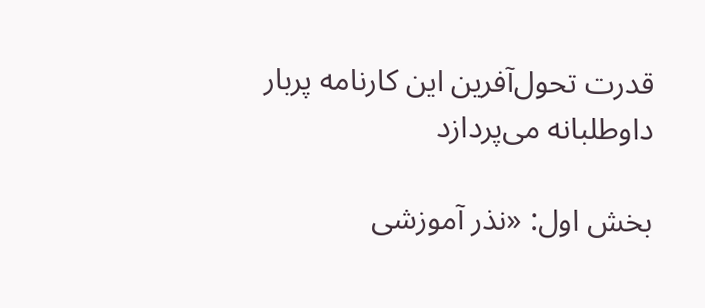قدرت تحول‌آفرین این کارنامه پربار داوطلبانه می‌پردازد

بخش اول: «نذر آموزشی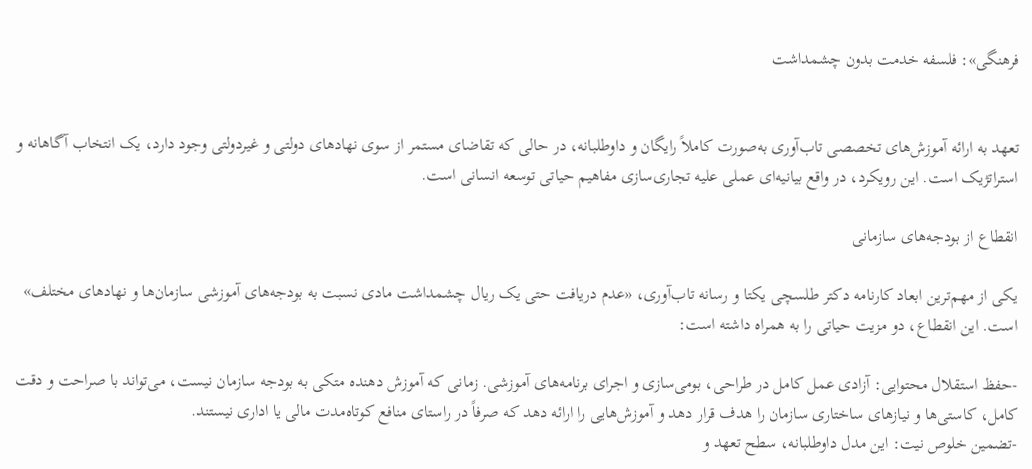فرهنگی»: فلسفه خدمت بدون چشمداشت


تعهد به ارائه آموزش‌های تخصصی تاب‌آوری به‌صورت کاملاً رایگان و داوطلبانه، در حالی که تقاضای مستمر از سوی نهادهای دولتی و غیردولتی وجود دارد، یک انتخاب آگاهانه و استراتژیک است. این رویکرد، در واقع بیانیه‌ا‌ی عملی علیه تجاری‌سازی مفاهیم حیاتی توسعه انسانی است.

انقطاع از بودجه‌های سازمانی

یکی از مهم‌ترین ابعاد کارنامه دکتر طلسچی یکتا و رسانه‌ تاب‌آوری، «عدم دریافت حتی یک ریال چشمداشت مادی نسبت به بودجه‌های آموزشی سازمان‌ها و نهادهای مختلف» است. این انقطاع، دو مزیت حیاتی را به همراه داشته است:

-حفظ استقلال محتوایی: آزادی عمل کامل در طراحی، بومی‌سازی و اجرای برنامه‌های آموزشی. زمانی که آموزش دهنده متکی به بودجه سازمان نیست، می‌تواند با صراحت و دقت کامل، کاستی‌ها و نیازهای ساختاری سازمان را هدف قرار دهد و آموزش‌هایی را ارائه دهد که صرفاً در راستای منافع کوتاه‌مدت مالی یا اداری نیستند.
-تضمین خلوص نیت: این مدل داوطلبانه، سطح تعهد و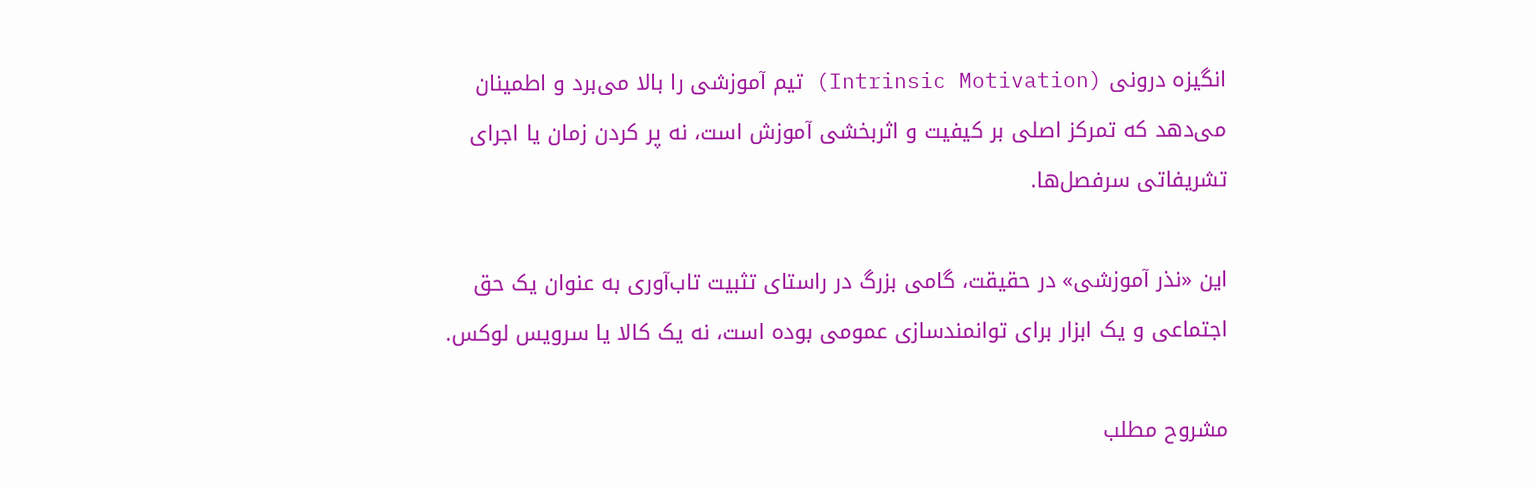انگیزه درونی (Intrinsic Motivation) تیم آموزشی را بالا می‌برد و اطمینان می‌دهد که تمرکز اصلی بر کیفیت و اثربخشی آموزش است، نه پر کردن زمان یا اجرای تشریفاتی سرفصل‌ها.

این «نذر آموزشی» در حقیقت، گامی بزرگ در راستای تثبیت تاب‌آوری به عنوان یک حق اجتماعی و یک ابزار برای توانمندسازی عمومی بوده است، نه یک کالا یا سرویس لوکس.

مشروح مطلب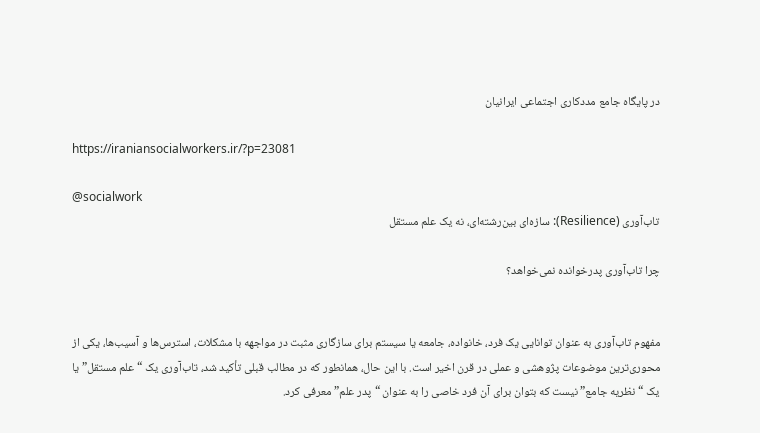در پایگاه جامع مددکاری اجتماعی ایرانیان

https://iraniansocialworkers.ir/?p=23081

@socialwork
تاب‌آوری (Resilience): سازه‌ای بین‌رشته‌ای، نه یک علم مستقل

چرا تاب‌آوری پدرخوانده نمی‌خواهد؟


مفهوم تاب‌آوری به عنوان توانایی یک فرد، خانواده، جامعه یا سیستم برای سازگاری مثبت در مواجهه با مشکلات، استرس‌ها و آسیب‌ها، یکی از محوری‌ترین موضوعات پژوهشی و عملی در قرن اخیر است. با این حال، همانطور که در مطالب قبلی تأکید شد، تاب‌آوری یک “علم مستقل” یا یک “نظریه جامع” نیست که بتوان برای آن فرد خاصی را به عنوان “پدر علم” معرفی کرد.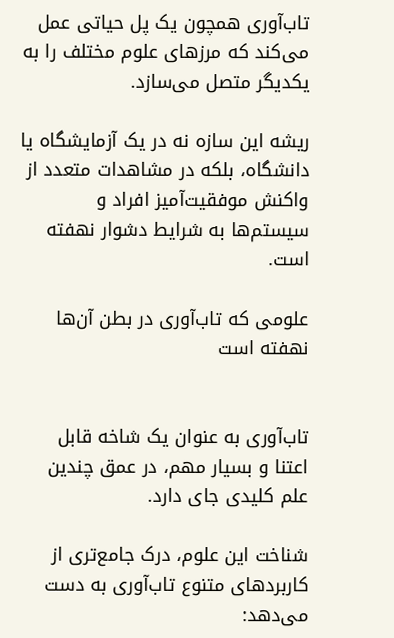تاب‌آوری همچون یک پل حیاتی عمل می‌کند که مرزهای علوم مختلف را به یکدیگر متصل می‌سازد.

ریشه این سازه نه در یک آزمایشگاه یا دانشگاه، بلکه در مشاهدات متعدد از واکنش موفقیت‌آمیز افراد و سیستم‌ها به شرایط دشوار نهفته است.

علومی که تاب‌آوری در بطن آن‌ها نهفته است


تاب‌آوری به عنوان یک شاخه قابل اعتنا و بسیار مهم، در عمق چندین علم کلیدی جای دارد.

شناخت این علوم، درک جامع‌تری از کاربردهای متنوع تاب‌آوری به دست می‌دهد: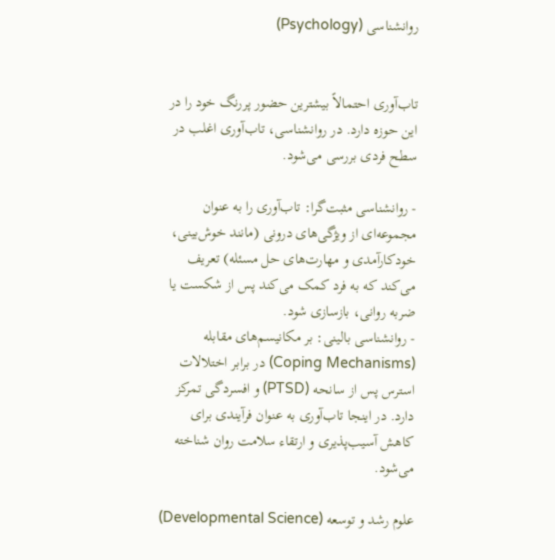روانشناسی (Psychology)


تاب‌آوری احتمالاً بیشترین حضور پررنگ خود را در این حوزه دارد. در روانشناسی، تاب‌آوری اغلب در سطح فردی بررسی می‌شود.

- روانشناسی مثبت‌گرا: تاب‌آوری را به عنوان مجموعه‌ای از ویژگی‌های درونی (مانند خوش‌بینی، خودکارآمدی و مهارت‌های حل مسئله) تعریف می‌کند که به فرد کمک می‌کند پس از شکست یا ضربه روانی، بازسازی شود.
- روانشناسی بالینی: بر مکانیسم‌های مقابله (Coping Mechanisms) در برابر اختلالات استرس پس از سانحه (PTSD) و افسردگی تمرکز دارد. در اینجا تاب‌آوری به عنوان فرآیندی برای کاهش آسیب‌پذیری و ارتقاء سلامت روان شناخته می‌شود.

علوم رشد و توسعه (Developmental Science)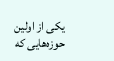یکی از اولین حوزه‌هایی که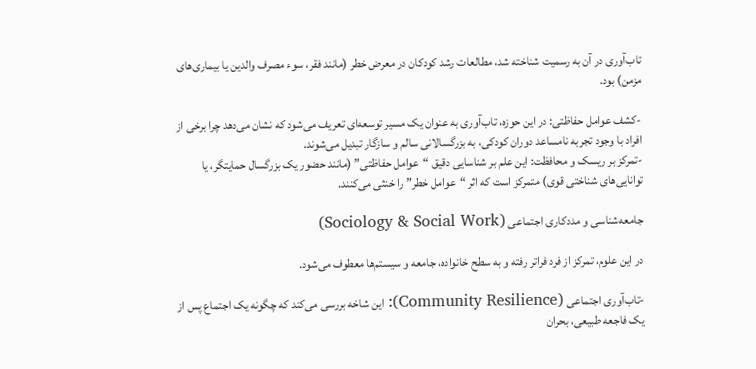تاب‌آوری در آن به رسمیت شناخته شد، مطالعات رشد کودکان در معرض خطر (مانند فقر، سوء مصرف والدین یا بیماری‌های مزمن) بود.

-کشف عوامل حفاظتی: در این حوزه، تاب‌آوری به عنوان یک مسیر توسعه‌ای تعریف می‌شود که نشان می‌دهد چرا برخی از افراد با وجود تجربه نامساعد دوران کودکی، به بزرگسالانی سالم و سازگار تبدیل می‌شوند.
-تمرکز بر ریسک و محافظت: این علم بر شناسایی دقیق “عوامل حفاظتی” (مانند حضور یک بزرگسال حمایتگر، یا توانایی‌های شناختی قوی) متمرکز است که اثر “عوامل خطر” را خنثی می‌کنند.

جامعه‌شناسی و مددکاری اجتماعی (Sociology & Social Work)

در این علوم، تمرکز از فرد فراتر رفته و به سطح خانواده، جامعه و سیستم‌ها معطوف می‌شود.

-تاب‌آوری اجتماعی (Community Resilience): این شاخه بررسی می‌کند که چگونه یک اجتماع پس از یک فاجعه طبیعی، بحران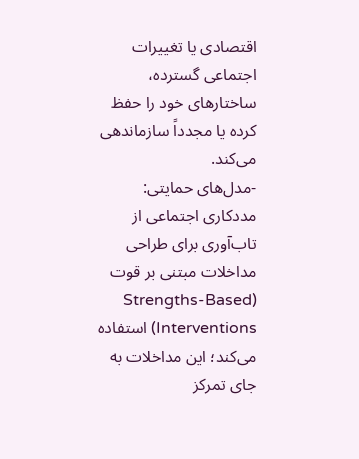اقتصادی یا تغییرات اجتماعی گسترده، ساختارهای خود را حفظ کرده یا مجدداً سازماندهی می‌کند.
-مدل‌های حمایتی: مددکاری اجتماعی از تاب‌آوری برای طراحی مداخلات مبتنی بر قوت (Strengths-Based Interventions) استفاده می‌کند؛ این مداخلات به جای تمرکز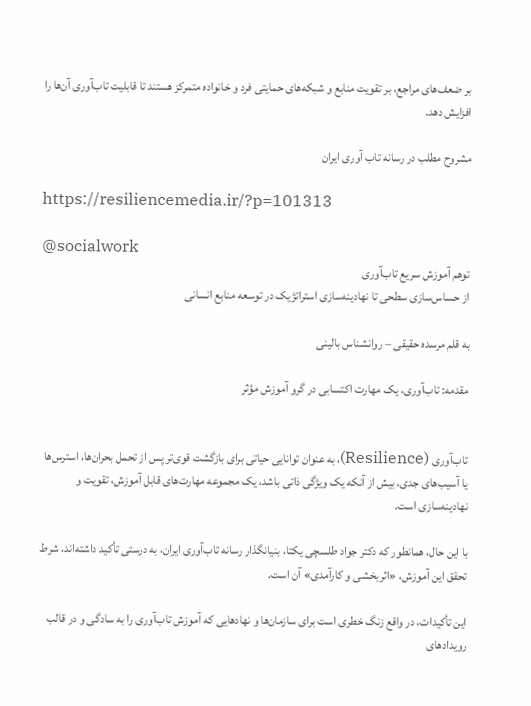بر ضعف‌های مراجع، بر تقویت منابع و شبکه‌های حمایتی فرد و خانواده متمرکز هستند تا قابلیت تاب‌آوری آن‌ها را افزایش دهد.

مشروح مطلب در رسانه تاب آوری ایران

https://resiliencemedia.ir/?p=101313

@socialwork
توهم آموزش سریع تاب‌آوری
از حساس‌سازی سطحی تا نهادینه‌سازی استراتژیک در توسعه منابع انسانی

به قلم مرسده حقیقی – روانشناس بالینی

مقدمه: تاب‌آوری، یک مهارت اکتسابی در گرو آموزش مؤثر


تاب‌آوری (Resilience)، به عنوان توانایی حیاتی برای بازگشت قوی‌تر پس از تحمل بحران‌ها، استرس‌ها یا آسیب‌های جدی، بیش از آنکه یک ویژگی ذاتی باشد، یک مجموعه مهارت‌های قابل آموزش، تقویت و نهادینه‌سازی است.

با این حال، همانطور که دکتر جواد طلسچی یکتا، بنیانگذار رسانه تاب‌آوری ایران، به درستی تأکید داشته‌اند، شرط تحقق این آموزش، «اثربخشی و کارآمدی» آن است.

این تأکیدات، در واقع زنگ خطری است برای سازمان‌ها و نهادهایی که آموزش تاب‌آوری را به سادگی و در قالب رویدادهای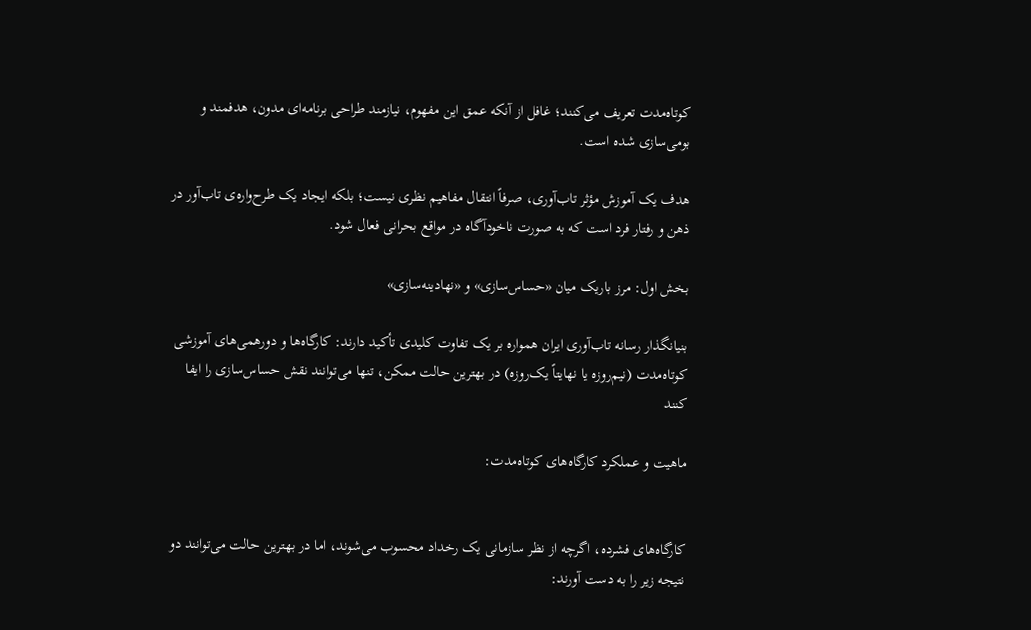کوتاه‌مدت تعریف می‌کنند؛ غافل از آنکه عمق این مفهوم، نیازمند طراحی برنامه‌ای مدون، هدفمند و بومی‌سازی شده است.

هدف یک آموزش مؤثر تاب‌آوری، صرفاً انتقال مفاهیم نظری نیست؛ بلکه ایجاد یک طرح‌واره‌ی تاب‌آور در ذهن و رفتار فرد است که به صورت ناخودآگاه در مواقع بحرانی فعال شود.

بخش اول: مرز باریک میان «حساس‌سازی» و «نهادینه‌سازی»

بنیانگذار رسانه تاب‌آوری ایران همواره بر یک تفاوت کلیدی تأکید دارند: کارگاه‌ها و دورهمی‌های آموزشی کوتاه‌مدت (نیم‌روزه یا نهایتاً یک‌روزه) در بهترین حالت ممکن، تنها می‌توانند نقش حساس‌سازی را ایفا کنند

ماهیت و عملکرد کارگاه‌های کوتاه‌مدت:


کارگاه‌های فشرده، اگرچه از نظر سازمانی یک رخداد محسوب می‌شوند، اما در بهترین حالت می‌توانند دو نتیجه زیر را به دست آورند: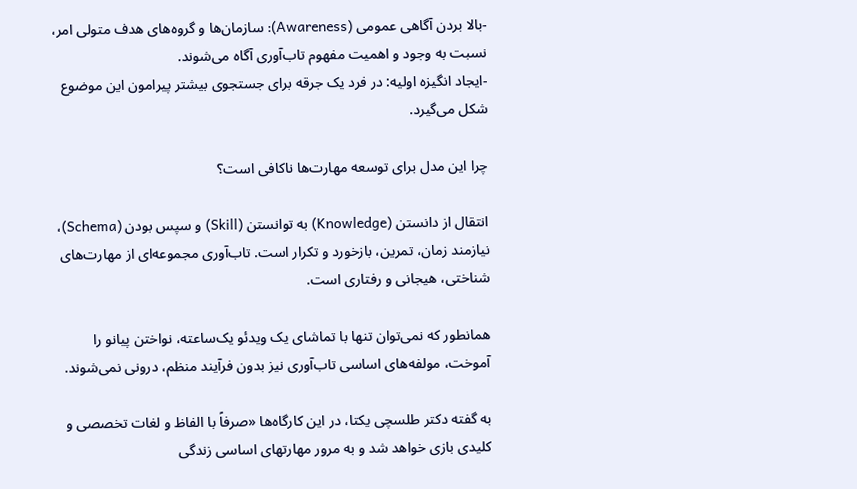-بالا بردن آگاهی عمومی (Awareness): سازمان‌ها و گروه‌های هدف متولی امر، نسبت به وجود و اهمیت مفهوم تاب‌آوری آگاه می‌شوند.
-ایجاد انگیزه اولیه: در فرد یک جرقه برای جستجوی بیشتر پیرامون این موضوع شکل می‌گیرد.

چرا این مدل برای توسعه مهارت‌ها ناکافی است؟

انتقال از دانستن (Knowledge) به توانستن (Skill) و سپس بودن (Schema)، نیازمند زمان، تمرین، بازخورد و تکرار است. تاب‌آوری مجموعه‌ای از مهارت‌های شناختی، هیجانی و رفتاری است.

همانطور که نمی‌توان تنها با تماشای یک ویدئو یک‌ساعته، نواختن پیانو را آموخت، مولفه‌های اساسی تاب‌آوری نیز بدون فرآیند منظم، درونی نمی‌شوند.

به گفته دکتر طلسچی یکتا، در این کارگاه‌ها «صرفاً با الفاظ و لغات تخصصی و کلیدی بازی خواهد شد و به مرور مهارتهای اساسی زندگی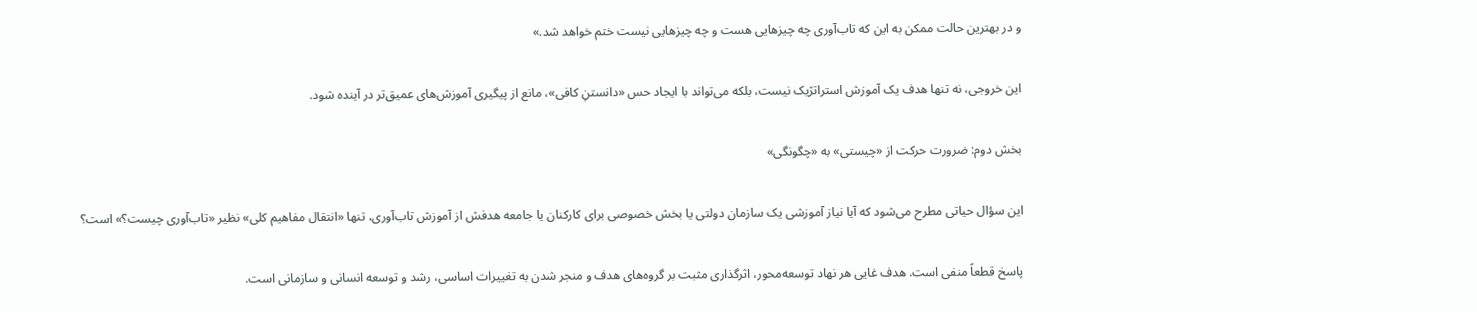و در بهترین حالت ممکن به این که تاب‌آوری چه چیزهایی هست و چه چیزهایی نیست ختم خواهد شد.»

این خروجی، نه تنها هدف یک آموزش استراتژیک نیست، بلکه می‌تواند با ایجاد حس «دانستنِ کافی»، مانع از پیگیری آموزش‌های عمیق‌تر در آینده شود.

بخش دوم: ضرورت حرکت از «چیستی» به «چگونگی»

این سؤال حیاتی مطرح می‌شود که آیا نیاز آموزشی یک سازمان دولتی یا بخش خصوصی برای کارکنان یا جامعه هدفش از آموزش تاب‌آوری، تنها «انتقال مفاهیم کلی» نظیر «تاب‌آوری چیست؟» است؟

پاسخ قطعاً منفی است. هدف غایی هر نهاد توسعه‌محور، اثرگذاری مثبت بر گروه‌های هدف و منجر شدن به تغییرات اساسی، رشد و توسعه انسانی و سازمانی است.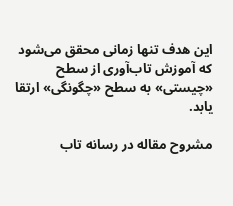این هدف تنها زمانی محقق می‌شود که آموزش تاب‌آوری از سطح «چیستی» به سطح «چگونگی» ارتقا یابد.

مشروح مقاله در رسانه تاب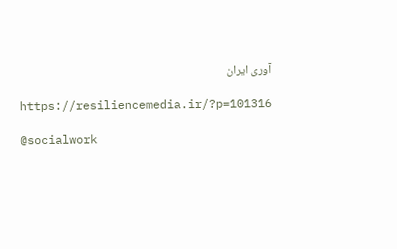آوری ایران

https://resiliencemedia.ir/?p=101316

@socialwork